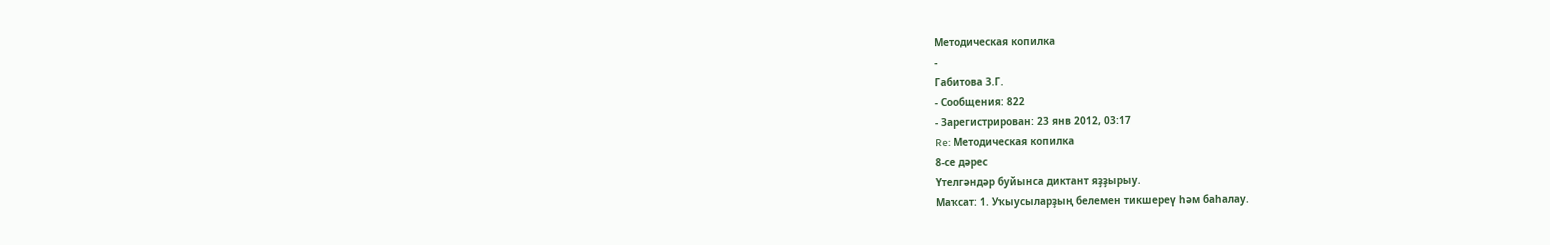Методическая копилка
-
Габитова З.Г.
- Сообщения: 822
- Зарегистрирован: 23 янв 2012, 03:17
Re: Методическая копилка
8-се дәрес
Үтелгәндәр буйынса диктант яҙҙырыу.
Маҡсат: 1. Уҡыусыларҙың белемен тикшереү һәм баһалау.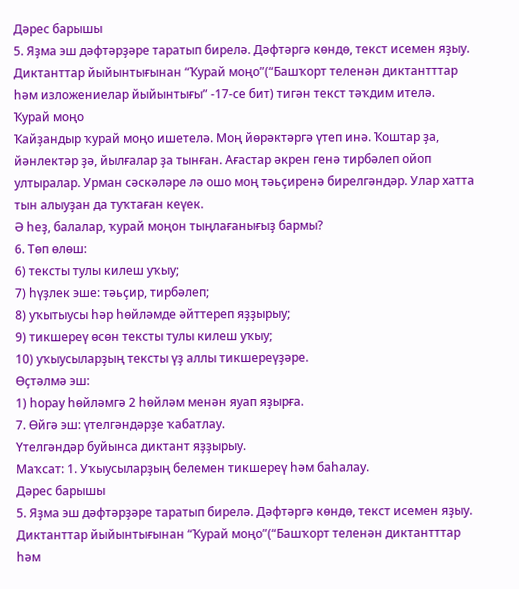Дәрес барышы
5. Яҙма эш дәфтәрҙәре таратып бирелә. Дәфтәргә көндө, текст исемен яҙыу. Диктанттар йыйынтығынан “Ҡурай моңо”(“Башҡорт теленән диктантттар һәм изложениелар йыйынтығы” -17-се бит) тигән текст тәҡдим ителә.
Ҡурай моңо
Ҡайҙандыр ҡурай моңо ишетелә. Моң йөрәктәргә үтеп инә. Ҡоштар ҙа, йәнлектәр ҙә, йылғалар ҙа тынған. Ағастар әкрен генә тирбәлеп ойоп ултыралар. Урман сәскәләре лә ошо моң тәьҫиренә бирелгәндәр. Улар хатта тын алыуҙан да туҡтаған кеүек.
Ә һеҙ, балалар, ҡурай моңон тыңлағанығыҙ бармы?
6. Төп өлөш:
6) тексты тулы килеш уҡыу;
7) һүҙлек эше: тәьҫир, тирбәлеп;
8) уҡытыусы һәр һөйләмде әйттереп яҙҙырыу;
9) тикшереү өсөн тексты тулы килеш уҡыу;
10) уҡыусыларҙың тексты үҙ аллы тикшереүҙәре.
Өҫтәлмә эш:
1) һорау һөйләмгә 2 һөйләм менән яуап яҙырға.
7. Өйгә эш: үтелгәндәрҙе ҡабатлау.
Үтелгәндәр буйынса диктант яҙҙырыу.
Маҡсат: 1. Уҡыусыларҙың белемен тикшереү һәм баһалау.
Дәрес барышы
5. Яҙма эш дәфтәрҙәре таратып бирелә. Дәфтәргә көндө, текст исемен яҙыу. Диктанттар йыйынтығынан “Ҡурай моңо”(“Башҡорт теленән диктантттар һәм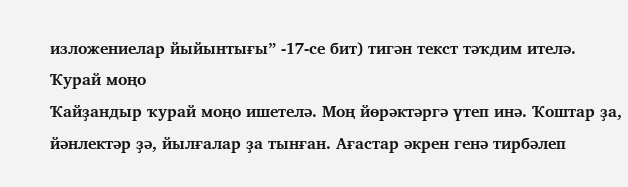изложениелар йыйынтығы” -17-се бит) тигән текст тәҡдим ителә.
Ҡурай моңо
Ҡайҙандыр ҡурай моңо ишетелә. Моң йөрәктәргә үтеп инә. Ҡоштар ҙа, йәнлектәр ҙә, йылғалар ҙа тынған. Ағастар әкрен генә тирбәлеп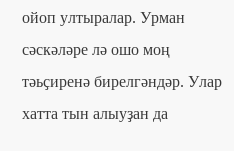ойоп ултыралар. Урман сәскәләре лә ошо моң тәьҫиренә бирелгәндәр. Улар хатта тын алыуҙан да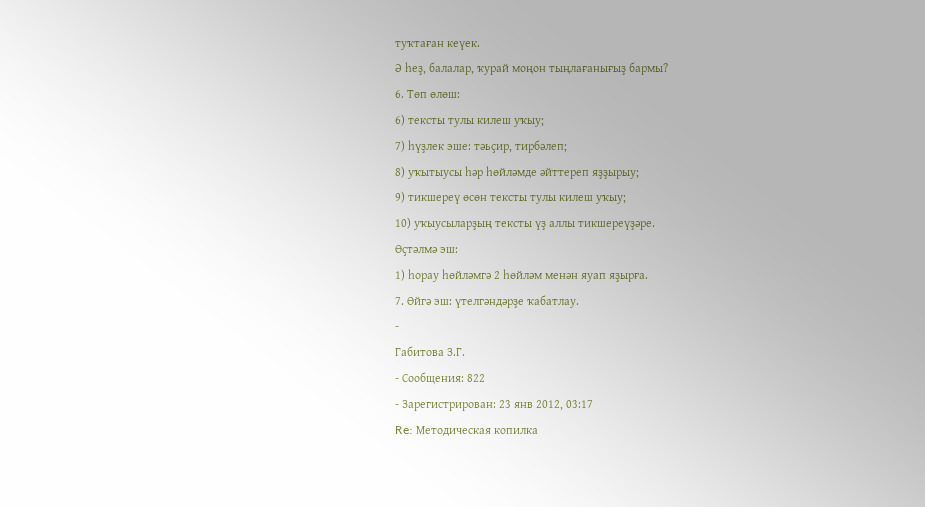туҡтаған кеүек.
Ә һеҙ, балалар, ҡурай моңон тыңлағанығыҙ бармы?
6. Төп өлөш:
6) тексты тулы килеш уҡыу;
7) һүҙлек эше: тәьҫир, тирбәлеп;
8) уҡытыусы һәр һөйләмде әйттереп яҙҙырыу;
9) тикшереү өсөн тексты тулы килеш уҡыу;
10) уҡыусыларҙың тексты үҙ аллы тикшереүҙәре.
Өҫтәлмә эш:
1) һорау һөйләмгә 2 һөйләм менән яуап яҙырға.
7. Өйгә эш: үтелгәндәрҙе ҡабатлау.
-
Габитова З.Г.
- Сообщения: 822
- Зарегистрирован: 23 янв 2012, 03:17
Re: Методическая копилка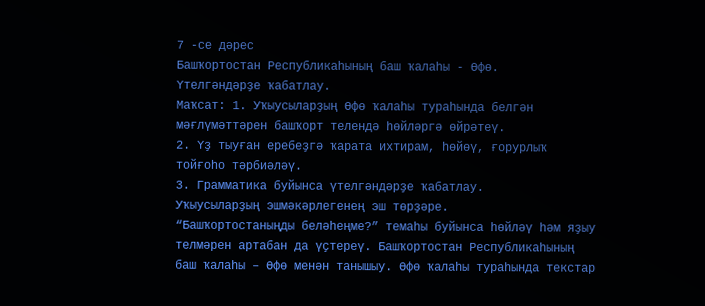7 -се дәрес
Башҡортостан Республикаһының баш ҡалаһы - Өфө.
Үтелгәндәрҙе ҡабатлау.
Маҡсат: 1. Уҡыусыларҙың Өфө ҡалаһы тураһында белгән мәғлүмәттәрен башҡорт телендә һөйләргә өйрәтеү.
2. Үҙ тыуған еребеҙгә ҡарата ихтирам, һөйөү, ғорурлыҡ тойғоһо тәрбиәләү.
3. Грамматика буйынса үтелгәндәрҙе ҡабатлау.
Уҡыусыларҙың эшмәкәрлегенең эш төрҙәре.
“Башҡортостаныңды беләһеңме?” темаһы буйынса һөйләү һәм яҙыу телмәрен артабан да үҫтереү. Башҡортостан Республикаһының баш ҡалаһы – Өфө менән танышыу. Өфө ҡалаһы тураһында текстар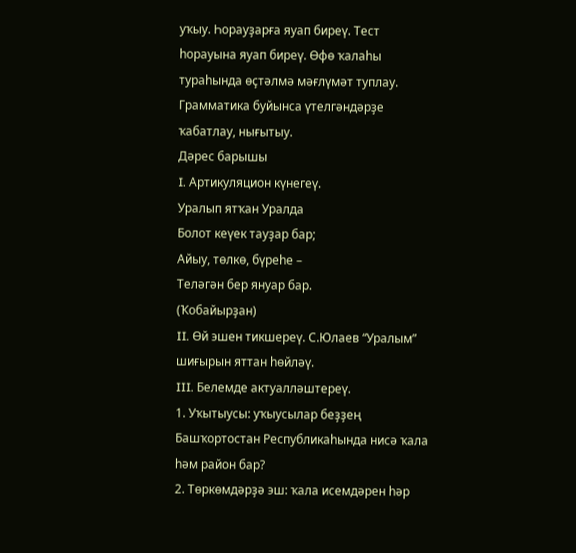уҡыу. Һорауҙарға яуап биреү. Тест һорауына яуап биреү. Өфө ҡалаһы тураһында өҫтәлмә мәғлүмәт туплау.
Грамматика буйынса үтелгәндәрҙе ҡабатлау, нығытыу.
Дәрес барышы
I. Артикуляцион күнегеү.
Уралып ятҡан Уралда
Болот кеүек тауҙар бар;
Айыу, төлкө, бүреһе –
Теләгән бер януар бар.
(Ҡобайырҙан)
II. Өй эшен тикшереү. С.Юлаев “Уралым” шиғырын яттан һөйләү.
III. Белемде актуалләштереү.
1. Уҡытыусы: уҡыусылар беҙҙең Башҡортостан Республикаһында нисә ҡала һәм район бар?
2. Төркөмдәрҙә эш: ҡала исемдәрен һәр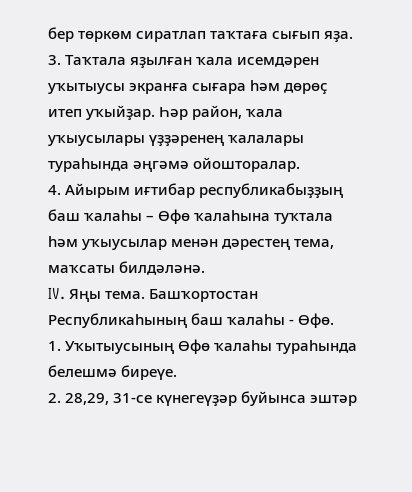бер төркөм сиратлап таҡтаға сығып яҙа.
3. Таҡтала яҙылған ҡала исемдәрен уҡытыусы экранға сығара һәм дөрөҫ итеп уҡыйҙар. Һәр район, ҡала уҡыусылары үҙҙәренең ҡалалары тураһында әңгәмә ойошторалар.
4. Айырым иғтибар республикабыҙҙың баш ҡалаһы – Өфө ҡалаһына туҡтала һәм уҡыусылар менән дәрестең тема, маҡсаты билдәләнә.
IV. Яңы тема. Башҡортостан Республикаһының баш ҡалаһы - Өфө.
1. Уҡытыусының Өфө ҡалаһы тураһында белешмә биреүе.
2. 28,29, 31-се күнегеүҙәр буйынса эштәр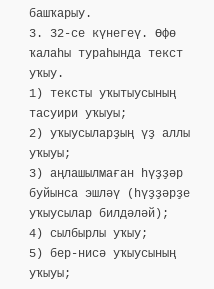башҡарыу.
3. 32-се күнегеү. Өфө ҡалаһы тураһында текст уҡыу.
1) тексты уҡытыусының тасуири уҡыуы;
2) уҡыусыларҙың үҙ аллы уҡыуы;
3) аңлашылмаған һүҙҙәр буйынса эшләү (һүҙҙәрҙе уҡыусылар билдәләй);
4) сылбырлы уҡыу;
5) бер-нисә уҡыусының уҡыуы;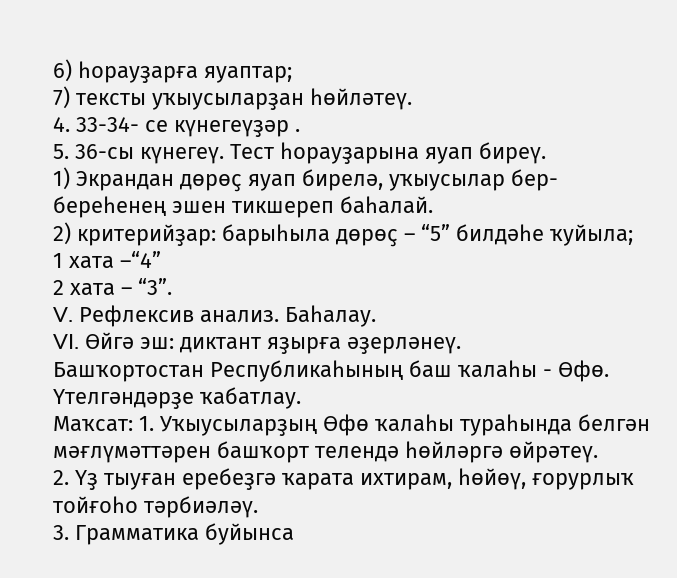6) һорауҙарға яуаптар;
7) тексты уҡыусыларҙан һөйләтеү.
4. 33-34- се күнегеүҙәр .
5. 36-сы күнегеү. Тест һорауҙарына яуап биреү.
1) Экрандан дөрөҫ яуап бирелә, уҡыусылар бер-береһенең эшен тикшереп баһалай.
2) критерийҙар: барыһыла дөрөҫ – “5” билдәһе ҡуйыла;
1 хата –“4”
2 хата – “3”.
V. Рефлексив анализ. Баһалау.
VI. Өйгә эш: диктант яҙырға әҙерләнеү.
Башҡортостан Республикаһының баш ҡалаһы - Өфө.
Үтелгәндәрҙе ҡабатлау.
Маҡсат: 1. Уҡыусыларҙың Өфө ҡалаһы тураһында белгән мәғлүмәттәрен башҡорт телендә һөйләргә өйрәтеү.
2. Үҙ тыуған еребеҙгә ҡарата ихтирам, һөйөү, ғорурлыҡ тойғоһо тәрбиәләү.
3. Грамматика буйынса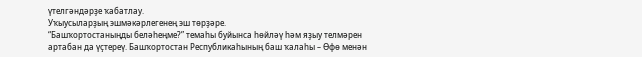үтелгәндәрҙе ҡабатлау.
Уҡыусыларҙың эшмәкәрлегенең эш төрҙәре.
“Башҡортостаныңды беләһеңме?” темаһы буйынса һөйләү һәм яҙыу телмәрен артабан да үҫтереү. Башҡортостан Республикаһының баш ҡалаһы – Өфө менән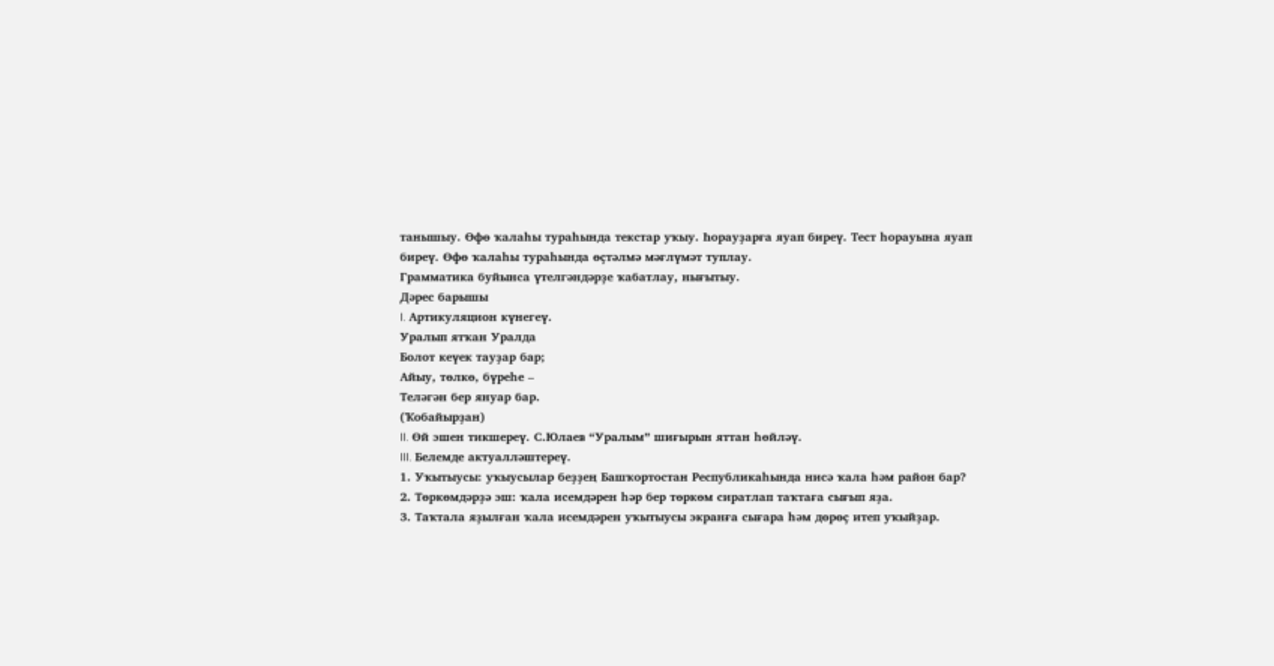танышыу. Өфө ҡалаһы тураһында текстар уҡыу. Һорауҙарға яуап биреү. Тест һорауына яуап биреү. Өфө ҡалаһы тураһында өҫтәлмә мәғлүмәт туплау.
Грамматика буйынса үтелгәндәрҙе ҡабатлау, нығытыу.
Дәрес барышы
I. Артикуляцион күнегеү.
Уралып ятҡан Уралда
Болот кеүек тауҙар бар;
Айыу, төлкө, бүреһе –
Теләгән бер януар бар.
(Ҡобайырҙан)
II. Өй эшен тикшереү. С.Юлаев “Уралым” шиғырын яттан һөйләү.
III. Белемде актуалләштереү.
1. Уҡытыусы: уҡыусылар беҙҙең Башҡортостан Республикаһында нисә ҡала һәм район бар?
2. Төркөмдәрҙә эш: ҡала исемдәрен һәр бер төркөм сиратлап таҡтаға сығып яҙа.
3. Таҡтала яҙылған ҡала исемдәрен уҡытыусы экранға сығара һәм дөрөҫ итеп уҡыйҙар.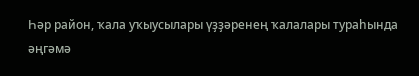Һәр район, ҡала уҡыусылары үҙҙәренең ҡалалары тураһында әңгәмә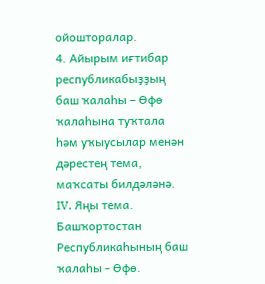ойошторалар.
4. Айырым иғтибар республикабыҙҙың баш ҡалаһы – Өфө ҡалаһына туҡтала һәм уҡыусылар менән дәрестең тема, маҡсаты билдәләнә.
IV. Яңы тема. Башҡортостан Республикаһының баш ҡалаһы - Өфө.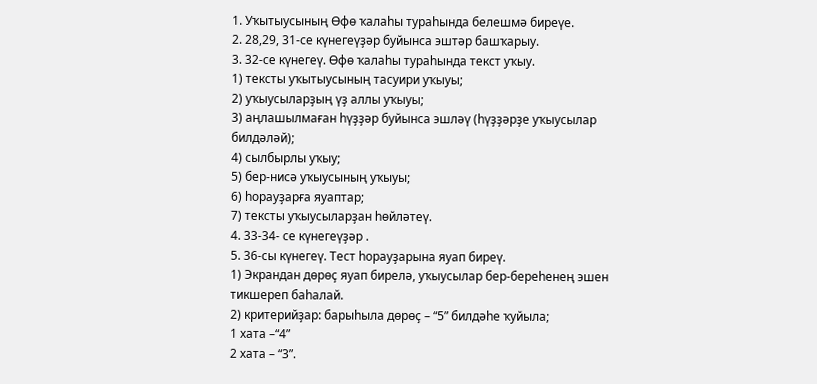1. Уҡытыусының Өфө ҡалаһы тураһында белешмә биреүе.
2. 28,29, 31-се күнегеүҙәр буйынса эштәр башҡарыу.
3. 32-се күнегеү. Өфө ҡалаһы тураһында текст уҡыу.
1) тексты уҡытыусының тасуири уҡыуы;
2) уҡыусыларҙың үҙ аллы уҡыуы;
3) аңлашылмаған һүҙҙәр буйынса эшләү (һүҙҙәрҙе уҡыусылар билдәләй);
4) сылбырлы уҡыу;
5) бер-нисә уҡыусының уҡыуы;
6) һорауҙарға яуаптар;
7) тексты уҡыусыларҙан һөйләтеү.
4. 33-34- се күнегеүҙәр .
5. 36-сы күнегеү. Тест һорауҙарына яуап биреү.
1) Экрандан дөрөҫ яуап бирелә, уҡыусылар бер-береһенең эшен тикшереп баһалай.
2) критерийҙар: барыһыла дөрөҫ – “5” билдәһе ҡуйыла;
1 хата –“4”
2 хата – “3”.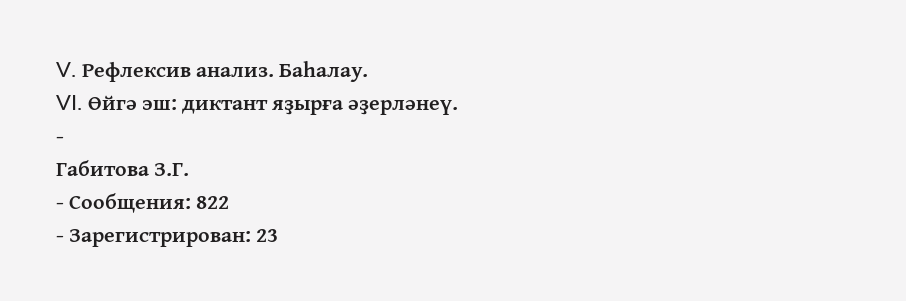V. Рефлексив анализ. Баһалау.
VI. Өйгә эш: диктант яҙырға әҙерләнеү.
-
Габитова З.Г.
- Сообщения: 822
- Зарегистрирован: 23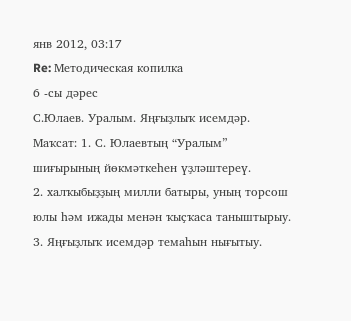янв 2012, 03:17
Re: Методическая копилка
6 -сы дәрес
С.Юлаев. Уралым. Яңғыҙлыҡ исемдәр.
Маҡсат: 1. С. Юлаевтың “Уралым” шиғырының йөкмәткеһен үҙләштереү.
2. халҡыбыҙҙың милли батыры, уның торсош юлы һәм ижады менән ҡыҫҡаса таныштырыу.
3. Яңғыҙлыҡ исемдәр темаһын нығытыу.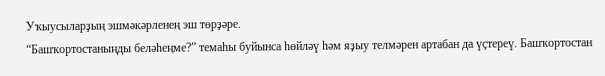Уҡыусыларҙың эшмәкәрленең эш төрҙәре.
“Башҡортостаныңды беләһеңме?” темаһы буйынса һөйләү һәм яҙыу телмәрен артабан да үҫтереү. Башҡортостан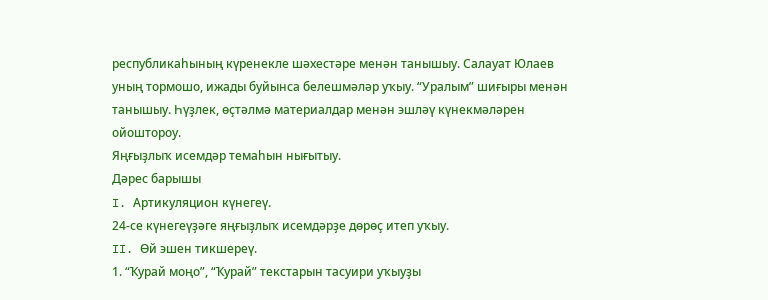республикаһының күренекле шәхестәре менән танышыу. Салауат Юлаев уның тормошо, ижады буйынса белешмәләр уҡыу. “Уралым” шиғыры менән танышыу. Һүҙлек, өҫтәлмә материалдар менән эшләү күнекмәләрен ойоштороу.
Яңғыҙлыҡ исемдәр темаһын нығытыу.
Дәрес барышы
I. Артикуляцион күнегеү.
24-се күнегеүҙәге яңғыҙлыҡ исемдәрҙе дөрөҫ итеп уҡыу.
II. Өй эшен тикшереү.
1. “Ҡурай моңо”, “Ҡурай” текстарын тасуири уҡыуҙы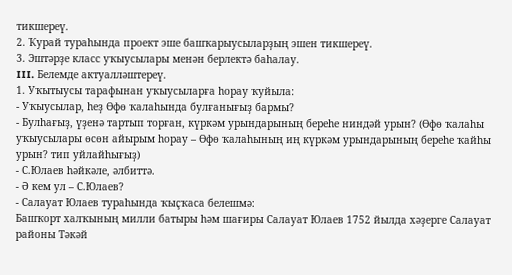тикшереү.
2. Ҡурай тураһында проект эше башҡарыусыларҙың эшен тикшереү.
3. Эштәрҙе класс уҡыусылары менән берлектә баһалау.
III. Белемде актуалләштереү.
1. Уҡытыусы тарафынан уҡыусыларға һорау ҡуйыла:
- Уҡыусылар, һеҙ Өфө ҡалаһында булғанығыҙ бармы?
- Булһағыҙ, үҙенә тартып торған, күркәм урындарының береһе ниндәй урын? (Өфө ҡалаһы уҡыусылары өсөн айырым һорау – Өфө ҡалаһының иң күркәм урындарының береһе ҡайһы урын? тип уйлайһығыҙ)
- С.Юлаев һәйкәле, әлбиттә.
- Ә кем ул – С.Юлаев?
- Салауат Юлаев тураһында ҡыҫҡаса белешмә:
Башҡорт халҡының милли батыры һәм шағиры Салауат Юлаев 1752 йылда хәҙерге Салауат районы Тәкәй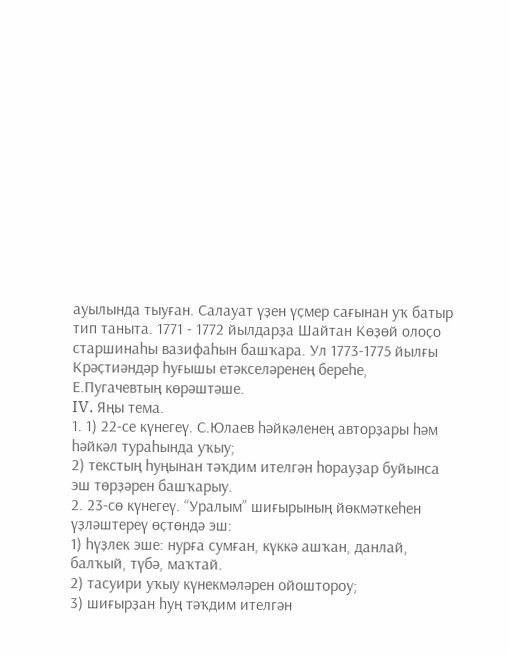ауылында тыуған. Салауат үҙен үҫмер сағынан уҡ батыр тип таныта. 1771 - 1772 йылдарҙа Шайтан Көҙөй олоҫо старшинаһы вазифаһын башҡара. Ул 1773-1775 йылғы Крәҫтиәндәр һуғышы етәкселәренең береһе, Е.Пугачевтың көрәштәше.
IV. Яңы тема.
1. 1) 22-се күнегеү. С.Юлаев һәйкәленең авторҙары һәм һәйкәл тураһында уҡыу;
2) текстың һуңынан тәҡдим ителгән һорауҙар буйынса эш төрҙәрен башҡарыу.
2. 23-сө күнегеү. “Уралым” шиғырының йөкмәткеһен үҙләштереү өҫтөндә эш:
1) һүҙлек эше: нурға сумған, күккә ашҡан, данлай, балҡый, түбә, маҡтай.
2) тасуири уҡыу күнекмәләрен ойоштороу;
3) шиғырҙан һуң тәҡдим ителгән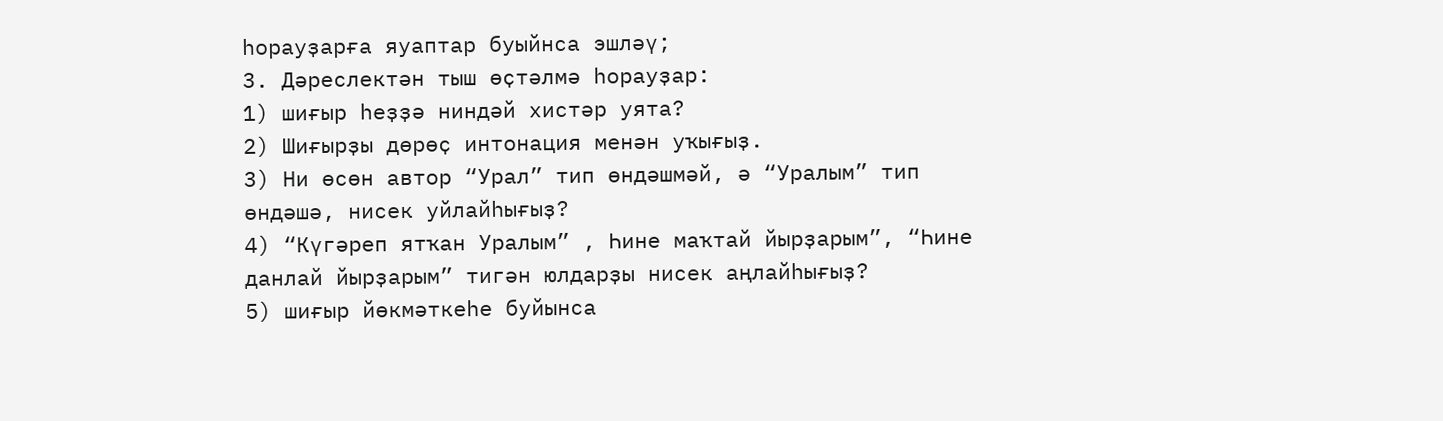һорауҙарға яуаптар буыйнса эшләү;
3. Дәреслектән тыш өҫтәлмә һорауҙар:
1) шиғыр һеҙҙә ниндәй хистәр уята?
2) Шиғырҙы дөрөҫ интонация менән уҡығыҙ.
3) Ни өсөн автор “Урал” тип өндәшмәй, ә “Уралым” тип өндәшә, нисек уйлайһығыҙ?
4) “Күгәреп ятҡан Уралым” , Һине маҡтай йырҙарым”, “Һине данлай йырҙарым” тигән юлдарҙы нисек аңлайһығыҙ?
5) шиғыр йөкмәткеһе буйынса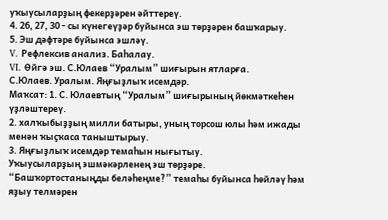уҡыусыларҙың фекерҙәрен әйттереү.
4. 26, 27, 30 - сы күнегеүҙәр буйынса эш төрҙәрен башҡарыу.
5. Эш дәфтәре буйынса эшләү.
V. Рефлексив анализ. Баһалау.
VI. Өйгә эш. С.Юлаев “Уралым” шиғырын ятларға.
С.Юлаев. Уралым. Яңғыҙлыҡ исемдәр.
Маҡсат: 1. С. Юлаевтың “Уралым” шиғырының йөкмәткеһен үҙләштереү.
2. халҡыбыҙҙың милли батыры, уның торсош юлы һәм ижады менән ҡыҫҡаса таныштырыу.
3. Яңғыҙлыҡ исемдәр темаһын нығытыу.
Уҡыусыларҙың эшмәкәрленең эш төрҙәре.
“Башҡортостаныңды беләһеңме?” темаһы буйынса һөйләү һәм яҙыу телмәрен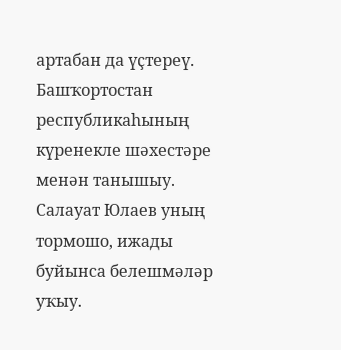артабан да үҫтереү. Башҡортостан республикаһының күренекле шәхестәре менән танышыу. Салауат Юлаев уның тормошо, ижады буйынса белешмәләр уҡыу.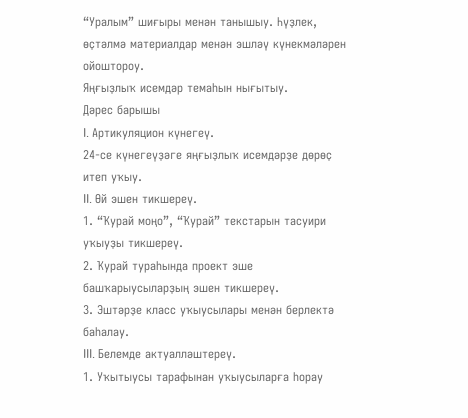“Уралым” шиғыры менән танышыу. Һүҙлек, өҫтәлмә материалдар менән эшләү күнекмәләрен ойоштороу.
Яңғыҙлыҡ исемдәр темаһын нығытыу.
Дәрес барышы
I. Артикуляцион күнегеү.
24-се күнегеүҙәге яңғыҙлыҡ исемдәрҙе дөрөҫ итеп уҡыу.
II. Өй эшен тикшереү.
1. “Ҡурай моңо”, “Ҡурай” текстарын тасуири уҡыуҙы тикшереү.
2. Ҡурай тураһында проект эше башҡарыусыларҙың эшен тикшереү.
3. Эштәрҙе класс уҡыусылары менән берлектә баһалау.
III. Белемде актуалләштереү.
1. Уҡытыусы тарафынан уҡыусыларға һорау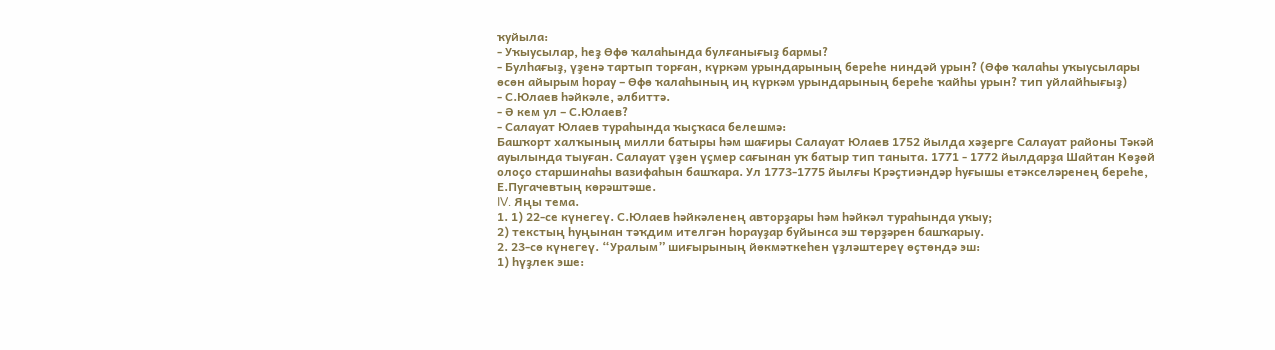ҡуйыла:
- Уҡыусылар, һеҙ Өфө ҡалаһында булғанығыҙ бармы?
- Булһағыҙ, үҙенә тартып торған, күркәм урындарының береһе ниндәй урын? (Өфө ҡалаһы уҡыусылары өсөн айырым һорау – Өфө ҡалаһының иң күркәм урындарының береһе ҡайһы урын? тип уйлайһығыҙ)
- С.Юлаев һәйкәле, әлбиттә.
- Ә кем ул – С.Юлаев?
- Салауат Юлаев тураһында ҡыҫҡаса белешмә:
Башҡорт халҡының милли батыры һәм шағиры Салауат Юлаев 1752 йылда хәҙерге Салауат районы Тәкәй ауылында тыуған. Салауат үҙен үҫмер сағынан уҡ батыр тип таныта. 1771 - 1772 йылдарҙа Шайтан Көҙөй олоҫо старшинаһы вазифаһын башҡара. Ул 1773-1775 йылғы Крәҫтиәндәр һуғышы етәкселәренең береһе, Е.Пугачевтың көрәштәше.
IV. Яңы тема.
1. 1) 22-се күнегеү. С.Юлаев һәйкәленең авторҙары һәм һәйкәл тураһында уҡыу;
2) текстың һуңынан тәҡдим ителгән һорауҙар буйынса эш төрҙәрен башҡарыу.
2. 23-сө күнегеү. “Уралым” шиғырының йөкмәткеһен үҙләштереү өҫтөндә эш:
1) һүҙлек эше: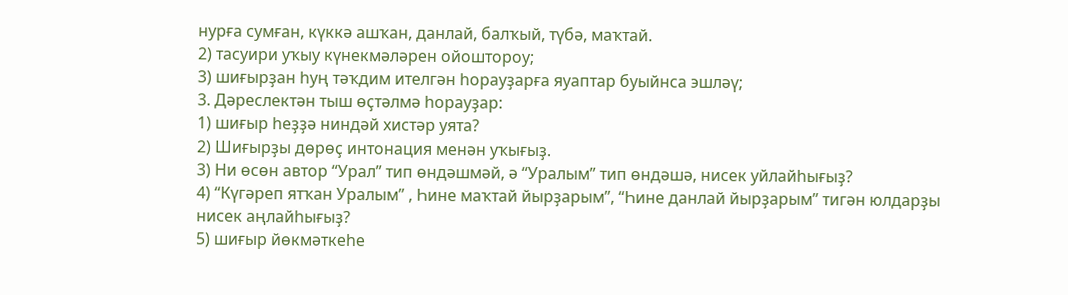нурға сумған, күккә ашҡан, данлай, балҡый, түбә, маҡтай.
2) тасуири уҡыу күнекмәләрен ойоштороу;
3) шиғырҙан һуң тәҡдим ителгән һорауҙарға яуаптар буыйнса эшләү;
3. Дәреслектән тыш өҫтәлмә һорауҙар:
1) шиғыр һеҙҙә ниндәй хистәр уята?
2) Шиғырҙы дөрөҫ интонация менән уҡығыҙ.
3) Ни өсөн автор “Урал” тип өндәшмәй, ә “Уралым” тип өндәшә, нисек уйлайһығыҙ?
4) “Күгәреп ятҡан Уралым” , Һине маҡтай йырҙарым”, “Һине данлай йырҙарым” тигән юлдарҙы нисек аңлайһығыҙ?
5) шиғыр йөкмәткеһе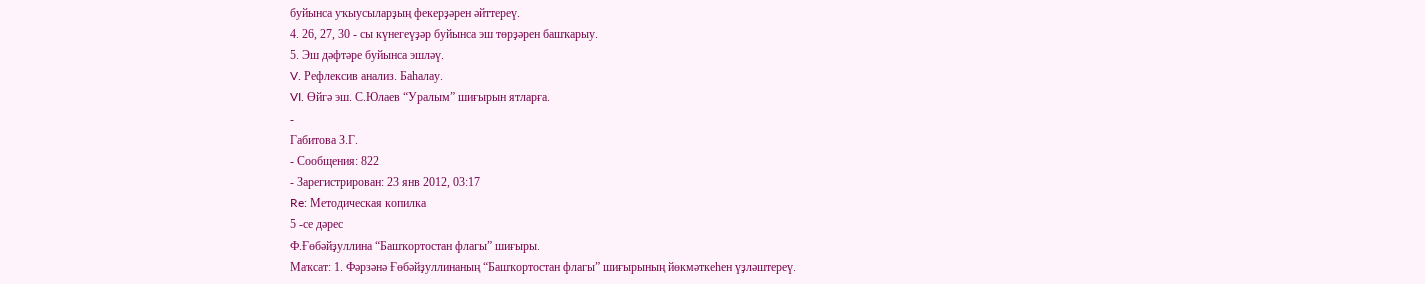буйынса уҡыусыларҙың фекерҙәрен әйттереү.
4. 26, 27, 30 - сы күнегеүҙәр буйынса эш төрҙәрен башҡарыу.
5. Эш дәфтәре буйынса эшләү.
V. Рефлексив анализ. Баһалау.
VI. Өйгә эш. С.Юлаев “Уралым” шиғырын ятларға.
-
Габитова З.Г.
- Сообщения: 822
- Зарегистрирован: 23 янв 2012, 03:17
Re: Методическая копилка
5 -се дәрес
Ф.Ғөбәйҙуллина “Башҡортостан флагы” шиғыры.
Маҡсат: 1. Фәрзәнә Ғөбәйҙуллинаның “Башҡортостан флагы” шиғырының йөкмәткеһен үҙләштереү.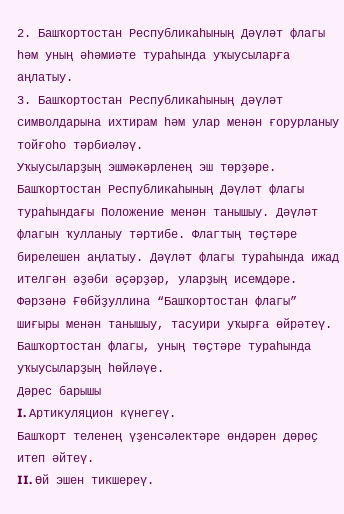2. Башҡортостан Республикаһының Дәүләт флагы һәм уның әһәмиәте тураһында уҡыусыларға аңлатыу.
3. Башҡортостан Республикаһының дәүләт символдарына ихтирам һәм улар менән ғорурланыу тойғоһо тәрбиәләү.
Уҡыусыларҙың эшмәкәрленең эш төрҙәре.
Башҡортостан Республикаһының Дәүләт флагы тураһындағы Положение менән танышыу. Дәүләт флагын ҡулланыу тәртибе. Флагтың төҫтәре бирелешен аңлатыу. Дәүләт флагы тураһында ижад ителгән әҙәби әҫәрҙәр, уларҙың исемдәре. Фәрзәнә Ғөбйҙуллина “Башҡортостан флагы” шиғыры менән танышыу, тасуири уҡырға өйрәтеү. Башҡортостан флагы, уның төҫтәре тураһында уҡыусыларҙың һөйләүе.
Дәрес барышы
I. Артикуляцион күнегеү.
Башҡорт теленең үҙенсәлектәре өндәрен дөрөҫ итеп әйтеү.
II. Өй эшен тикшереү.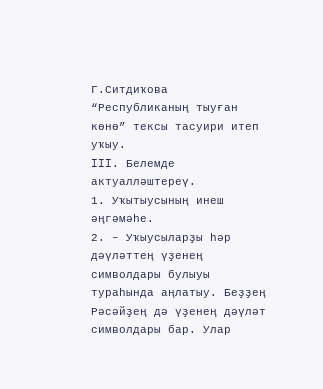Г.Ситдиҡова “Республиканың тыуған көнө” тексы тасуири итеп уҡыу.
III. Белемде актуалләштереү.
1. Уҡытыусының инеш әңгәмәһе.
2. – Уҡыусыларҙы һәр дәүләттең үҙенең символдары булыуы тураһында аңлатыу. Беҙҙең Рәсәйҙең дә үҙенең дәүләт символдары бар. Улар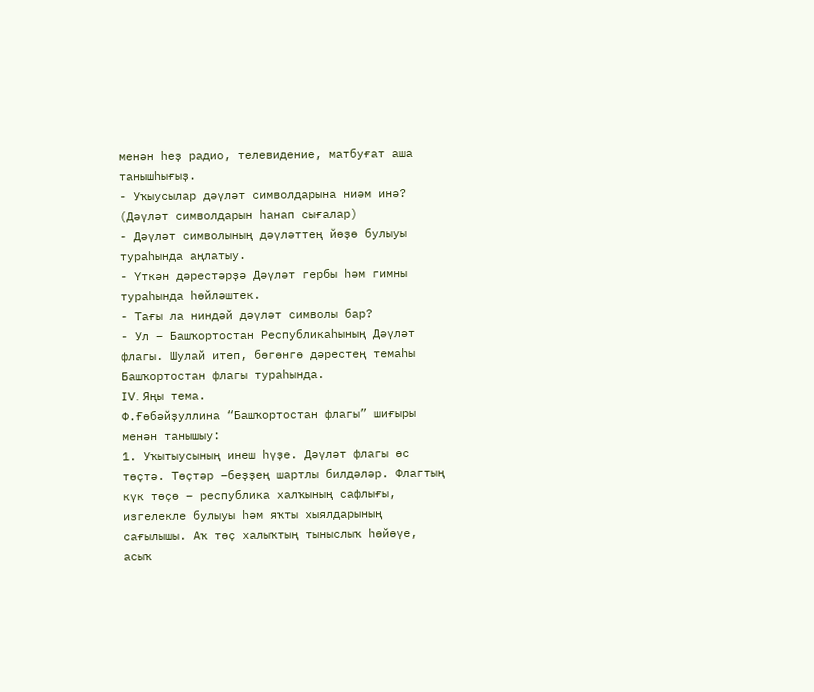менән һеҙ радио, телевидение, матбуғат аша танышһығыҙ.
- Уҡыусылар дәүләт символдарына ниәм инә? (Дәүләт символдарын һанап сығалар)
- Дәүләт символының дәүләттең йөҙө булыуы тураһында аңлатыу.
- Үткән дәрестәрҙә Дәүләт гербы һәм гимны тураһында һөйләштек.
- Тағы ла ниндәй дәүләт символы бар?
- Ул – Башҡортостан Республикаһының Дәүләт флагы. Шулай итеп, бөгөнгө дәрестең темаһы Башҡортостан флагы тураһында.
IV. Яңы тема.
Ф.Ғөбәйҙуллина “Башҡортостан флагы” шиғыры менән танышыу:
1. Уҡытыусының инеш һүҙе. Дәүләт флагы өс төҫтә. Төҫтәр –беҙҙең шартлы билдәләр. Флагтың күк төҫө – республика халҡының сафлығы, изгелекле булыуы һәм яҡты хыялдарының сағылышы. Аҡ төҫ халыҡтың тыныслыҡ һөйөүе, асыҡ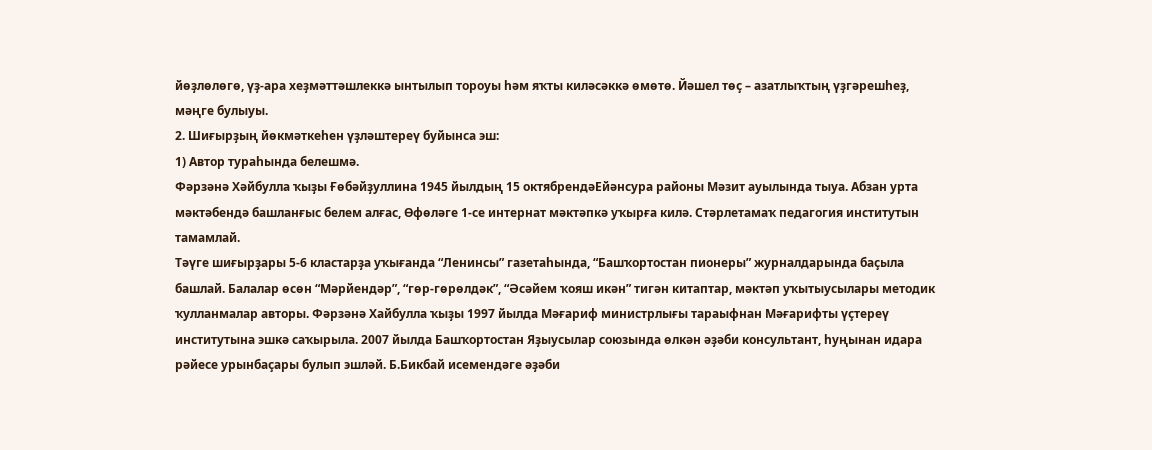йөҙлөлөгө, үҙ-ара хеҙмәттәшлеккә ынтылып тороуы һәм яҡты киләсәккә өмөтө. Йәшел төҫ – азатлыҡтың үҙгәрешһеҙ, мәңге булыуы.
2. Шиғырҙың йөкмәткеһен үҙләштереү буйынса эш:
1) Автор тураһында белешмә.
Фәрзәнә Хәйбулла ҡыҙы Ғөбәйҙуллина 1945 йылдың 15 октябрендәЕйәнсура районы Мәзит ауылында тыуа. Абзан урта мәктәбендә башланғыс белем алғас, Өфөләге 1-се интернат мәктәпкә уҡырға килә. Стәрлетамаҡ педагогия институтын тамамлай.
Тәүге шиғырҙары 5-6 кластарҙа уҡығанда “Ленинсы” газетаһында, “Башҡортостан пионеры” журналдарында баҫыла башлай. Балалар өсөн “Мәрйендәр”, “гөр-гөрөлдәк”, “Әсәйем ҡояш икән” тигән китаптар, мәктәп уҡытыусылары методик ҡулланмалар авторы. Фәрзәнә Хайбулла ҡыҙы 1997 йылда Мәғариф министрлығы тараыфнан Мәғарифты үҫтереү институтына эшкә саҡырыла. 2007 йылда Башҡортостан Яҙыусылар союзында өлкән әҙәби консультант, һуңынан идара рәйесе урынбаҫары булып эшләй. Б.Бикбай исемендәге әҙәби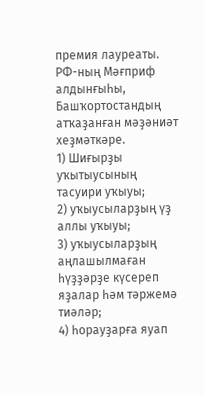премия лауреаты.
РФ-ның Мәғприф алдынғыһы, Башҡортостандың атҡаҙанған мәҙәниәт хеҙмәткәре.
1) Шиғырҙы уҡытыусының тасуири уҡыуы;
2) уҡыусыларҙың үҙ аллы уҡыуы;
3) уҡыусыларҙың аңлашылмаған һүҙҙәрҙе күсереп яҙалар һәм тәржемә тиәләр;
4) һорауҙарға яуап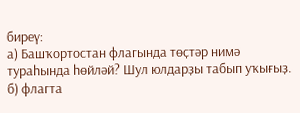биреү:
а) Башҡортостан флагында төҫтәр нимә тураһында һөйләй? Шул юлдарҙы табып уҡығыҙ.
б) флагта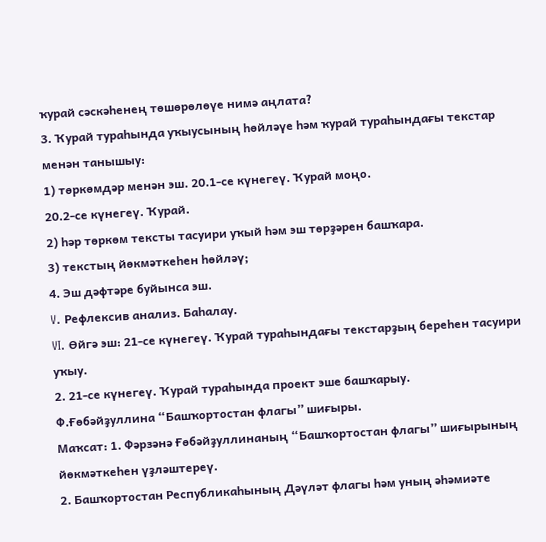ҡурай сәскәһенең төшөрөлөүе нимә аңлата?
3. Ҡурай тураһында уҡыусының һөйләүе һәм ҡурай тураһындағы текстар менән танышыу:
1) төркөмдәр менән эш. 20.1-се күнегеү. Ҡурай моңо.
20.2-се күнегеү. Ҡурай.
2) һәр төркөм тексты тасуири уҡый һәм эш төрҙәрен башҡара.
3) текстың йөкмәткеһен һөйләү;
4. Эш дәфтәре буйынса эш.
V. Рефлексив анализ. Баһалау.
VI. Өйгә эш: 21-се күнегеү. Ҡурай тураһындағы текстарҙың береһен тасуири уҡыу.
2. 21-се күнегеү. Ҡурай тураһында проект эше башҡарыу.
Ф.Ғөбәйҙуллина “Башҡортостан флагы” шиғыры.
Маҡсат: 1. Фәрзәнә Ғөбәйҙуллинаның “Башҡортостан флагы” шиғырының йөкмәткеһен үҙләштереү.
2. Башҡортостан Республикаһының Дәүләт флагы һәм уның әһәмиәте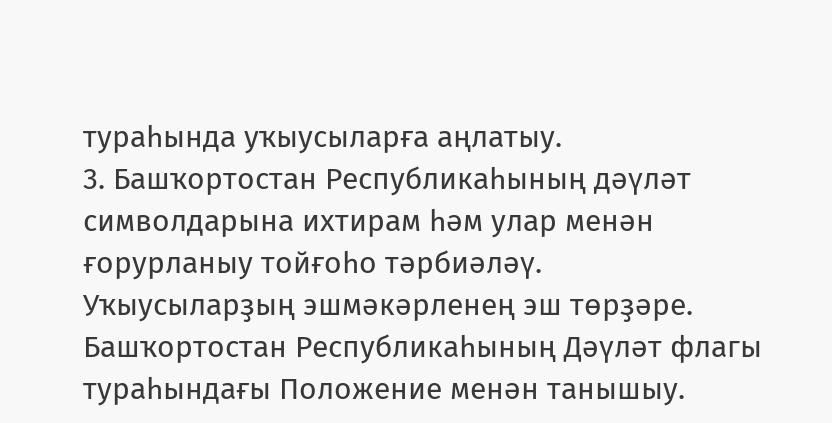тураһында уҡыусыларға аңлатыу.
3. Башҡортостан Республикаһының дәүләт символдарына ихтирам һәм улар менән ғорурланыу тойғоһо тәрбиәләү.
Уҡыусыларҙың эшмәкәрленең эш төрҙәре.
Башҡортостан Республикаһының Дәүләт флагы тураһындағы Положение менән танышыу.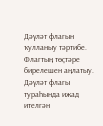Дәүләт флагын ҡулланыу тәртибе. Флагтың төҫтәре бирелешен аңлатыу. Дәүләт флагы тураһында ижад ителгән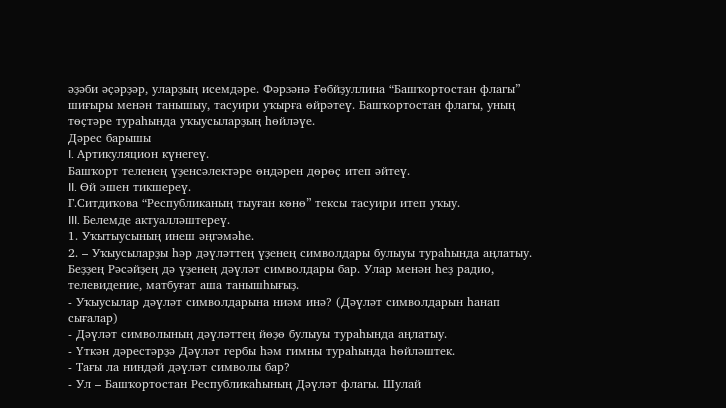әҙәби әҫәрҙәр, уларҙың исемдәре. Фәрзәнә Ғөбйҙуллина “Башҡортостан флагы” шиғыры менән танышыу, тасуири уҡырға өйрәтеү. Башҡортостан флагы, уның төҫтәре тураһында уҡыусыларҙың һөйләүе.
Дәрес барышы
I. Артикуляцион күнегеү.
Башҡорт теленең үҙенсәлектәре өндәрен дөрөҫ итеп әйтеү.
II. Өй эшен тикшереү.
Г.Ситдиҡова “Республиканың тыуған көнө” тексы тасуири итеп уҡыу.
III. Белемде актуалләштереү.
1. Уҡытыусының инеш әңгәмәһе.
2. – Уҡыусыларҙы һәр дәүләттең үҙенең символдары булыуы тураһында аңлатыу. Беҙҙең Рәсәйҙең дә үҙенең дәүләт символдары бар. Улар менән һеҙ радио, телевидение, матбуғат аша танышһығыҙ.
- Уҡыусылар дәүләт символдарына ниәм инә? (Дәүләт символдарын һанап сығалар)
- Дәүләт символының дәүләттең йөҙө булыуы тураһында аңлатыу.
- Үткән дәрестәрҙә Дәүләт гербы һәм гимны тураһында һөйләштек.
- Тағы ла ниндәй дәүләт символы бар?
- Ул – Башҡортостан Республикаһының Дәүләт флагы. Шулай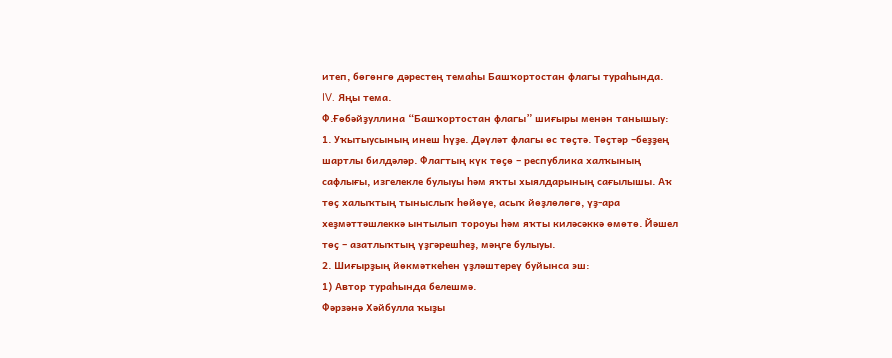итеп, бөгөнгө дәрестең темаһы Башҡортостан флагы тураһында.
IV. Яңы тема.
Ф.Ғөбәйҙуллина “Башҡортостан флагы” шиғыры менән танышыу:
1. Уҡытыусының инеш һүҙе. Дәүләт флагы өс төҫтә. Төҫтәр –беҙҙең шартлы билдәләр. Флагтың күк төҫө – республика халҡының сафлығы, изгелекле булыуы һәм яҡты хыялдарының сағылышы. Аҡ төҫ халыҡтың тыныслыҡ һөйөүе, асыҡ йөҙлөлөгө, үҙ-ара хеҙмәттәшлеккә ынтылып тороуы һәм яҡты киләсәккә өмөтө. Йәшел төҫ – азатлыҡтың үҙгәрешһеҙ, мәңге булыуы.
2. Шиғырҙың йөкмәткеһен үҙләштереү буйынса эш:
1) Автор тураһында белешмә.
Фәрзәнә Хәйбулла ҡыҙы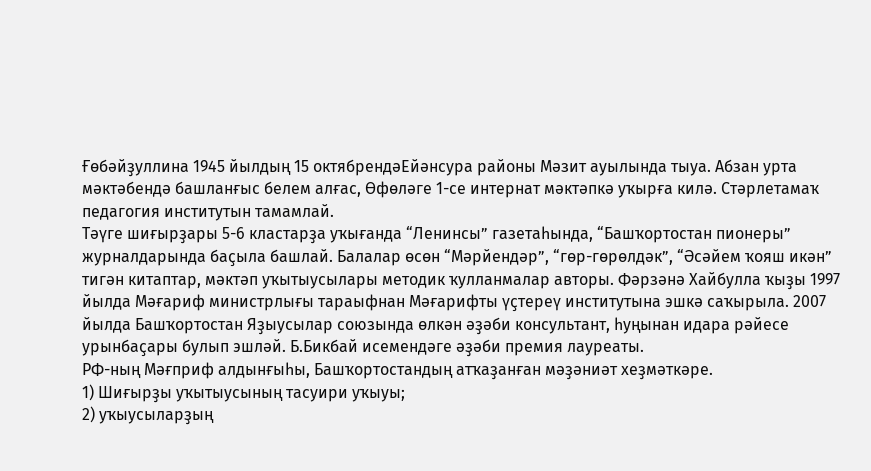Ғөбәйҙуллина 1945 йылдың 15 октябрендәЕйәнсура районы Мәзит ауылында тыуа. Абзан урта мәктәбендә башланғыс белем алғас, Өфөләге 1-се интернат мәктәпкә уҡырға килә. Стәрлетамаҡ педагогия институтын тамамлай.
Тәүге шиғырҙары 5-6 кластарҙа уҡығанда “Ленинсы” газетаһында, “Башҡортостан пионеры” журналдарында баҫыла башлай. Балалар өсөн “Мәрйендәр”, “гөр-гөрөлдәк”, “Әсәйем ҡояш икән” тигән китаптар, мәктәп уҡытыусылары методик ҡулланмалар авторы. Фәрзәнә Хайбулла ҡыҙы 1997 йылда Мәғариф министрлығы тараыфнан Мәғарифты үҫтереү институтына эшкә саҡырыла. 2007 йылда Башҡортостан Яҙыусылар союзында өлкән әҙәби консультант, һуңынан идара рәйесе урынбаҫары булып эшләй. Б.Бикбай исемендәге әҙәби премия лауреаты.
РФ-ның Мәғприф алдынғыһы, Башҡортостандың атҡаҙанған мәҙәниәт хеҙмәткәре.
1) Шиғырҙы уҡытыусының тасуири уҡыуы;
2) уҡыусыларҙың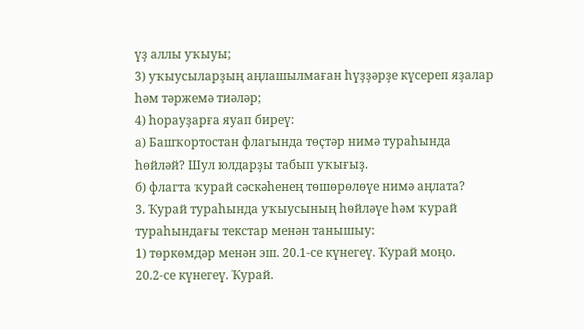үҙ аллы уҡыуы;
3) уҡыусыларҙың аңлашылмаған һүҙҙәрҙе күсереп яҙалар һәм тәржемә тиәләр;
4) һорауҙарға яуап биреү:
а) Башҡортостан флагында төҫтәр нимә тураһында һөйләй? Шул юлдарҙы табып уҡығыҙ.
б) флагта ҡурай сәскәһенең төшөрөлөүе нимә аңлата?
3. Ҡурай тураһында уҡыусының һөйләүе һәм ҡурай тураһындағы текстар менән танышыу:
1) төркөмдәр менән эш. 20.1-се күнегеү. Ҡурай моңо.
20.2-се күнегеү. Ҡурай.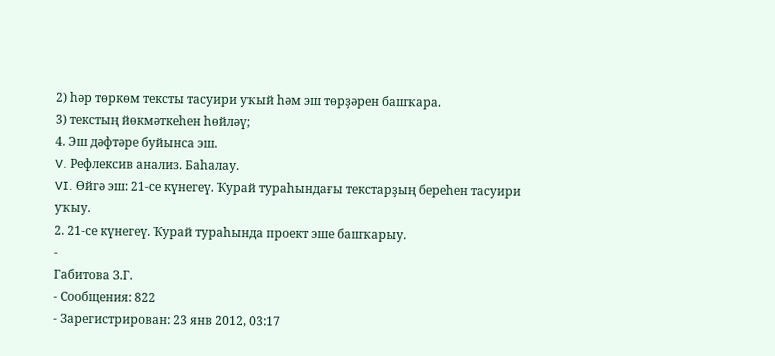2) һәр төркөм тексты тасуири уҡый һәм эш төрҙәрен башҡара.
3) текстың йөкмәткеһен һөйләү;
4. Эш дәфтәре буйынса эш.
V. Рефлексив анализ. Баһалау.
VI. Өйгә эш: 21-се күнегеү. Ҡурай тураһындағы текстарҙың береһен тасуири уҡыу.
2. 21-се күнегеү. Ҡурай тураһында проект эше башҡарыу.
-
Габитова З.Г.
- Сообщения: 822
- Зарегистрирован: 23 янв 2012, 03:17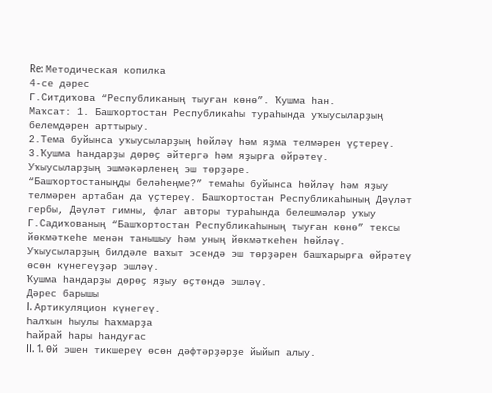Re: Методическая копилка
4-се дәрес
Г.Ситдиҡова “Республиканың тыуған көнө”. Ҡушма һан.
Маҡсат: 1. Башҡортостан Республикаһы тураһында уҡыусыларҙың белемдәрен арттырыу.
2.Тема буйынса уҡыусыларҙың һөйләү һәм яҙма телмәрен үҫтереү.
3.Ҡушма һандарҙы дөрөҫ әйтергә һәм яҙырға өйрәтеү.
Уҡыусыларҙың эшмәкәрленең эш төрҙәре.
“Башҡортостаныңды беләһеңме?” темаһы буйынса һөйләү һәм яҙыу телмәрен артабан да үҫтереү. Башҡортостан Республикаһының Дәүләт гербы, Дәүләт гимны, флаг авторы тураһында белешмәләр уҡыу Г.Садиҡованың “Башҡортостан Республикаһының тыуған көнө” тексы йөкмәткеһе менән танышыу һәм уның йөкмәткеһен һөйләү. Уҡыусыларҙың билдәле ваҡыт эсендә эш төрҙәрен башҡарырға өйрәтеү өсөн күнегеүҙәр эшләү.
Ҡушма һандарҙы дөрөҫ яҙыу өҫтөндә эшләү.
Дәрес барышы
I. Артикуляцион күнегеү.
Һалҡын һыулы Һаҡмарҙа
Һайрай һары һандуғас
II. 1. Өй эшен тикшереү өсөн дәфтәрҙәрҙе йыйып алыу.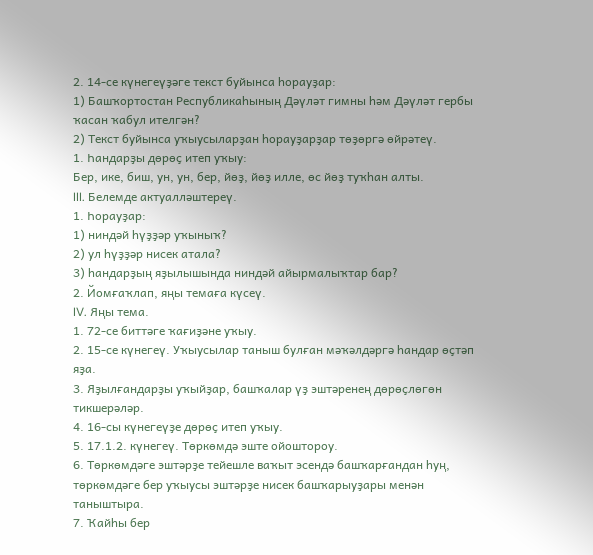2. 14-се күнегеүҙәге текст буйынса һорауҙар:
1) Башҡортостан Республикаһының Дәүләт гимны һәм Дәүләт гербы ҡасан ҡабул ителгән?
2) Текст буйынса уҡыусыларҙан һорауҙарҙар төҙөргә өйрәтеү.
1. Һандарҙы дөрөҫ итеп уҡыу:
Бер, ике, биш, ун, ун, бер, йөҙ, йөҙ илле, өс йөҙ туҡһан алты.
III. Белемде актуалләштереү.
1. Һорауҙар:
1) ниндәй һүҙҙәр уҡыныҡ?
2) ул һүҙҙәр нисек атала?
3) һандарҙың яҙылышында ниндәй айырмалыҡтар бар?
2. Йомғаҡлап, яңы темаға күсеү.
IV. Яңы тема.
1. 72-се биттәге ҡағиҙәне уҡыу.
2. 15-се күнегеү. Уҡыусылар таныш булған мәҡәлдәргә һандар өҫтәп яҙа.
3. Яҙылғандарҙы уҡыйҙар, башҡалар үҙ эштәренең дөрөҫлөгөн тикшерәләр.
4. 16-сы күнегеүҙе дөрөҫ итеп уҡыу.
5. 17.1.2. күнегеү. Төркөмдә эште ойоштороу.
6. Төркөмдәге эштәрҙе тейешле ваҡыт эсендә башҡарғандан һуң, төркөмдәге бер уҡыусы эштәрҙе нисек башҡарыуҙары менән таныштыра.
7. Ҡайһы бер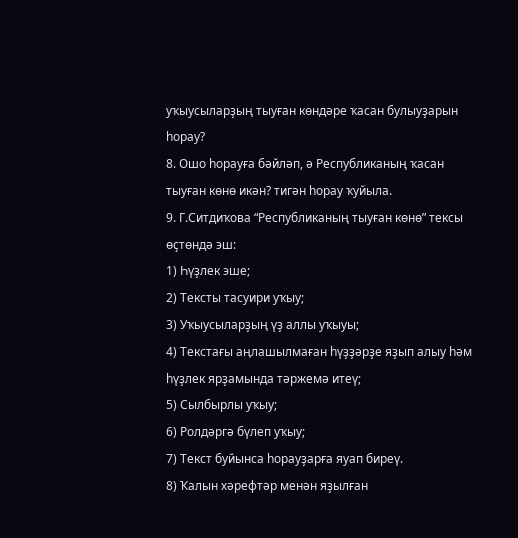уҡыусыларҙың тыуған көндәре ҡасан булыуҙарын һорау?
8. Ошо һорауға бәйләп, ә Республиканың ҡасан тыуған көнө икән? тигән һорау ҡуйыла.
9. Г.Ситдиҡова “Республиканың тыуған көнө” тексы өҫтөндә эш:
1) Һүҙлек эше;
2) Тексты тасуири уҡыу;
3) Уҡыусыларҙың үҙ аллы уҡыуы;
4) Текстағы аңлашылмаған һүҙҙәрҙе яҙып алыу һәм һүҙлек ярҙамында тәржемә итеү;
5) Сылбырлы уҡыу;
6) Ролдәргә бүлеп уҡыу;
7) Текст буйынса һорауҙарға яуап биреү.
8) Ҡалын хәрефтәр менән яҙылған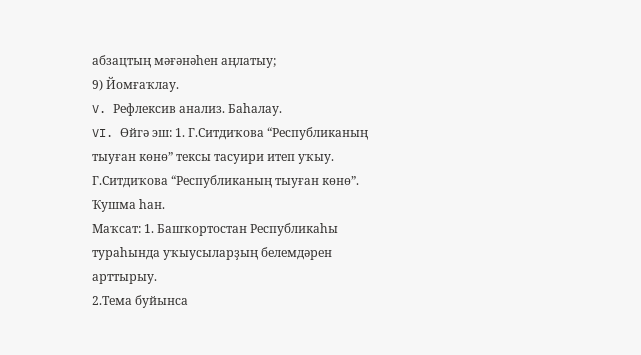абзацтың мәғәнәһен аңлатыу;
9) Йомғаҡлау.
V. Рефлексив анализ. Баһалау.
VI. Өйгә эш: 1. Г.Ситдиҡова “Республиканың тыуған көнө” тексы тасуири итеп уҡыу.
Г.Ситдиҡова “Республиканың тыуған көнө”. Ҡушма һан.
Маҡсат: 1. Башҡортостан Республикаһы тураһында уҡыусыларҙың белемдәрен арттырыу.
2.Тема буйынса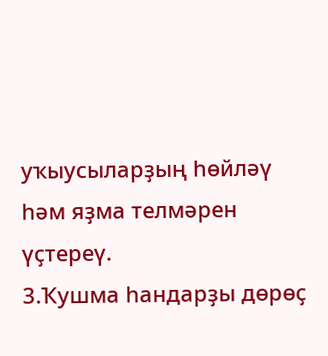уҡыусыларҙың һөйләү һәм яҙма телмәрен үҫтереү.
3.Ҡушма һандарҙы дөрөҫ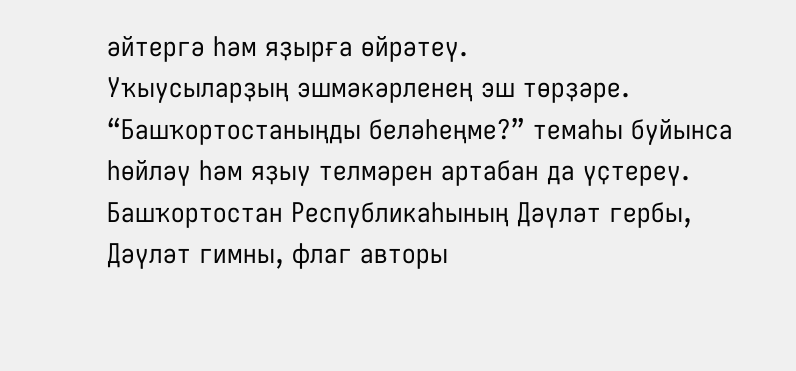әйтергә һәм яҙырға өйрәтеү.
Уҡыусыларҙың эшмәкәрленең эш төрҙәре.
“Башҡортостаныңды беләһеңме?” темаһы буйынса һөйләү һәм яҙыу телмәрен артабан да үҫтереү. Башҡортостан Республикаһының Дәүләт гербы, Дәүләт гимны, флаг авторы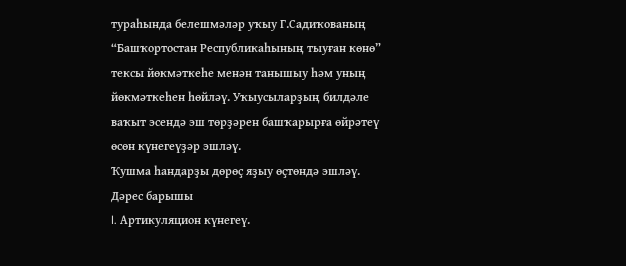тураһында белешмәләр уҡыу Г.Садиҡованың “Башҡортостан Республикаһының тыуған көнө” тексы йөкмәткеһе менән танышыу һәм уның йөкмәткеһен һөйләү. Уҡыусыларҙың билдәле ваҡыт эсендә эш төрҙәрен башҡарырға өйрәтеү өсөн күнегеүҙәр эшләү.
Ҡушма һандарҙы дөрөҫ яҙыу өҫтөндә эшләү.
Дәрес барышы
I. Артикуляцион күнегеү.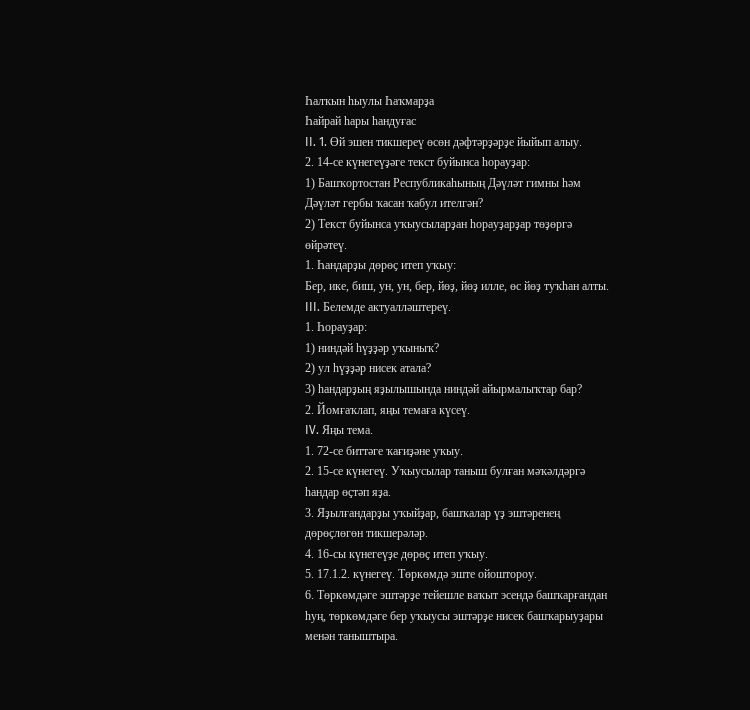Һалҡын һыулы Һаҡмарҙа
Һайрай һары һандуғас
II. 1. Өй эшен тикшереү өсөн дәфтәрҙәрҙе йыйып алыу.
2. 14-се күнегеүҙәге текст буйынса һорауҙар:
1) Башҡортостан Республикаһының Дәүләт гимны һәм Дәүләт гербы ҡасан ҡабул ителгән?
2) Текст буйынса уҡыусыларҙан һорауҙарҙар төҙөргә өйрәтеү.
1. Һандарҙы дөрөҫ итеп уҡыу:
Бер, ике, биш, ун, ун, бер, йөҙ, йөҙ илле, өс йөҙ туҡһан алты.
III. Белемде актуалләштереү.
1. Һорауҙар:
1) ниндәй һүҙҙәр уҡыныҡ?
2) ул һүҙҙәр нисек атала?
3) һандарҙың яҙылышында ниндәй айырмалыҡтар бар?
2. Йомғаҡлап, яңы темаға күсеү.
IV. Яңы тема.
1. 72-се биттәге ҡағиҙәне уҡыу.
2. 15-се күнегеү. Уҡыусылар таныш булған мәҡәлдәргә һандар өҫтәп яҙа.
3. Яҙылғандарҙы уҡыйҙар, башҡалар үҙ эштәренең дөрөҫлөгөн тикшерәләр.
4. 16-сы күнегеүҙе дөрөҫ итеп уҡыу.
5. 17.1.2. күнегеү. Төркөмдә эште ойоштороу.
6. Төркөмдәге эштәрҙе тейешле ваҡыт эсендә башҡарғандан һуң, төркөмдәге бер уҡыусы эштәрҙе нисек башҡарыуҙары менән таныштыра.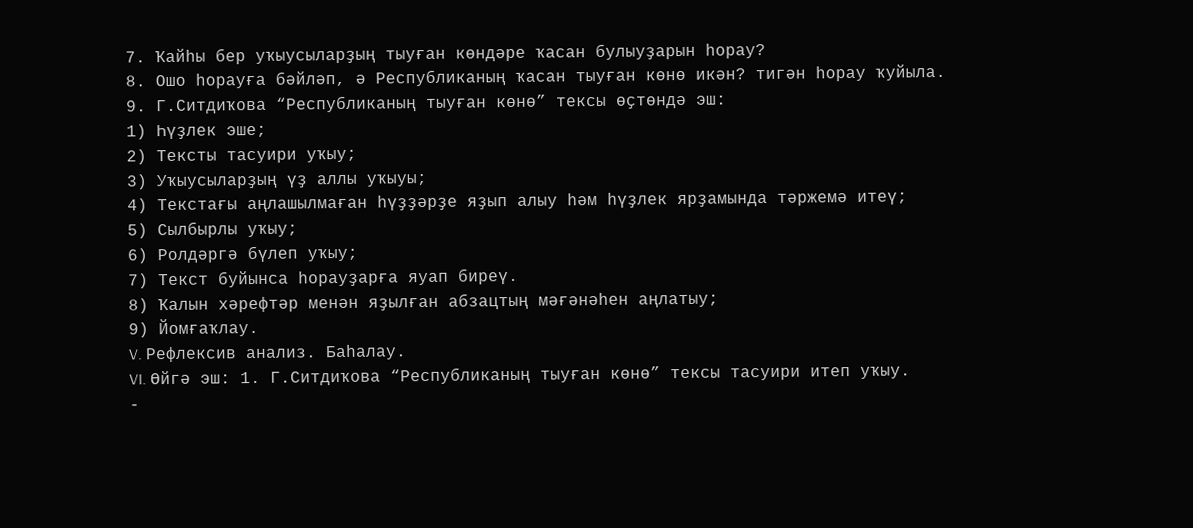7. Ҡайһы бер уҡыусыларҙың тыуған көндәре ҡасан булыуҙарын һорау?
8. Ошо һорауға бәйләп, ә Республиканың ҡасан тыуған көнө икән? тигән һорау ҡуйыла.
9. Г.Ситдиҡова “Республиканың тыуған көнө” тексы өҫтөндә эш:
1) Һүҙлек эше;
2) Тексты тасуири уҡыу;
3) Уҡыусыларҙың үҙ аллы уҡыуы;
4) Текстағы аңлашылмаған һүҙҙәрҙе яҙып алыу һәм һүҙлек ярҙамында тәржемә итеү;
5) Сылбырлы уҡыу;
6) Ролдәргә бүлеп уҡыу;
7) Текст буйынса һорауҙарға яуап биреү.
8) Ҡалын хәрефтәр менән яҙылған абзацтың мәғәнәһен аңлатыу;
9) Йомғаҡлау.
V. Рефлексив анализ. Баһалау.
VI. Өйгә эш: 1. Г.Ситдиҡова “Республиканың тыуған көнө” тексы тасуири итеп уҡыу.
-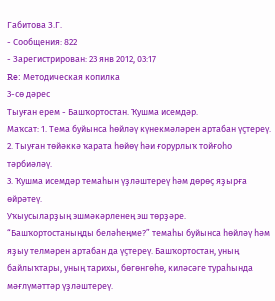Габитова З.Г.
- Сообщения: 822
- Зарегистрирован: 23 янв 2012, 03:17
Re: Методическая копилка
3-сө дәрес
Тыуған ерем - Башҡортостан. Ҡушма исемдәр.
Маҡсат: 1. Тема буйынса һөйләү күнекмәләрен артабан үҫтереү.
2. Тыуған төйәккә ҡарата һөйөү һәи ғорурлыҡ тойғоһо тәрбиәләү.
3. Ҡушма исемдәр темаһын үҙләштереү һәм дөрөҫ яҙырға өйрәтеү.
Уҡыусыларҙың эшмәкәрленең эш төрҙәре.
“Башҡортостаныңды беләһеңме?” темаһы буйынса һөйләү һәм яҙыу телмәрен артабан да үҫтереү. Башҡортостан, уның байлыҡтары, уның тарихы, бөгөнгөһө, киләсәге тураһында мәғлүмәттәр үҙләштереү.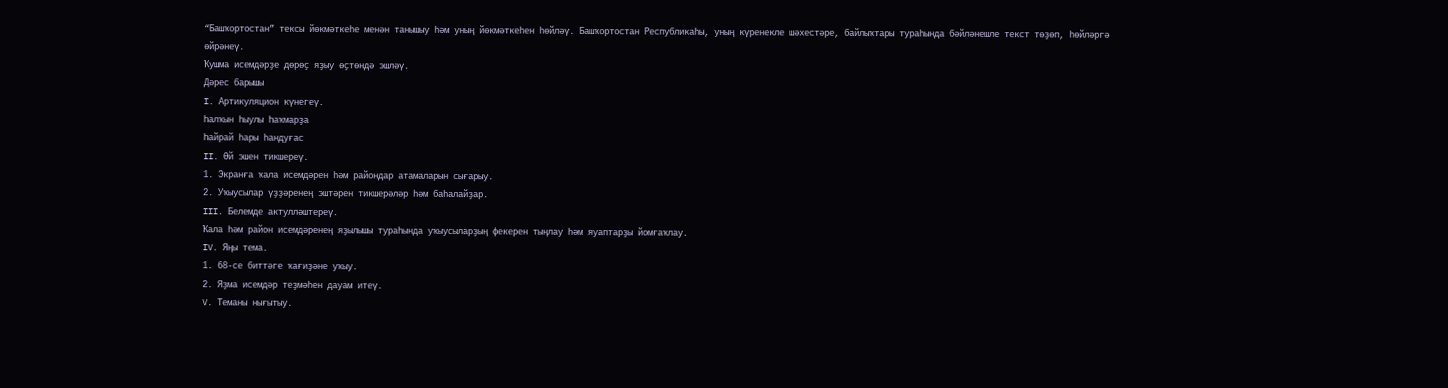“Башҡортостан” тексы йөкмәткеһе менән танышыу һәм уның йөкмәткеһен һөйләү. Башҡортостан Республикаһы, уның күренекле шәхестәре, байлыҡтары тураһында бәйләнешле текст төҙөп, һөйләргә өйрәнеү.
Ҡушма исемдәрҙе дөрөҫ яҙыу өҫтөндә эшләү.
Дәрес барышы
I. Артикуляцион күнегеү.
Һалҡын һыулы Һаҡмарҙа
Һайрай һары һандуғас
II. Өй эшен тикшереү.
1. Экранға ҡала исемдәрен һәм райондар атамаларын сығарыу.
2. Уҡыусылар үҙҙәренең эштәрен тикшерәләр һәм баһалайҙар.
III. Белемде актулләштереү.
Ҡала һәм район исемдәренең яҙылышы тураһында уҡыусыларҙың фекерен тыңлау һәм яуаптарҙы йомғаҡлау.
IV. Яңы тема.
1. 68-се биттәге ҡағиҙәне уҡыу.
2. Яҙма исемдәр теҙмәһен дауам итеү.
V. Теманы нығытыу.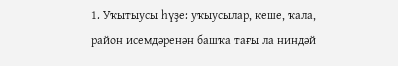1. Уҡытыусы һүҙе: уҡыусылар, кеше, ҡала, район исемдәренән башҡа тағы ла ниндәй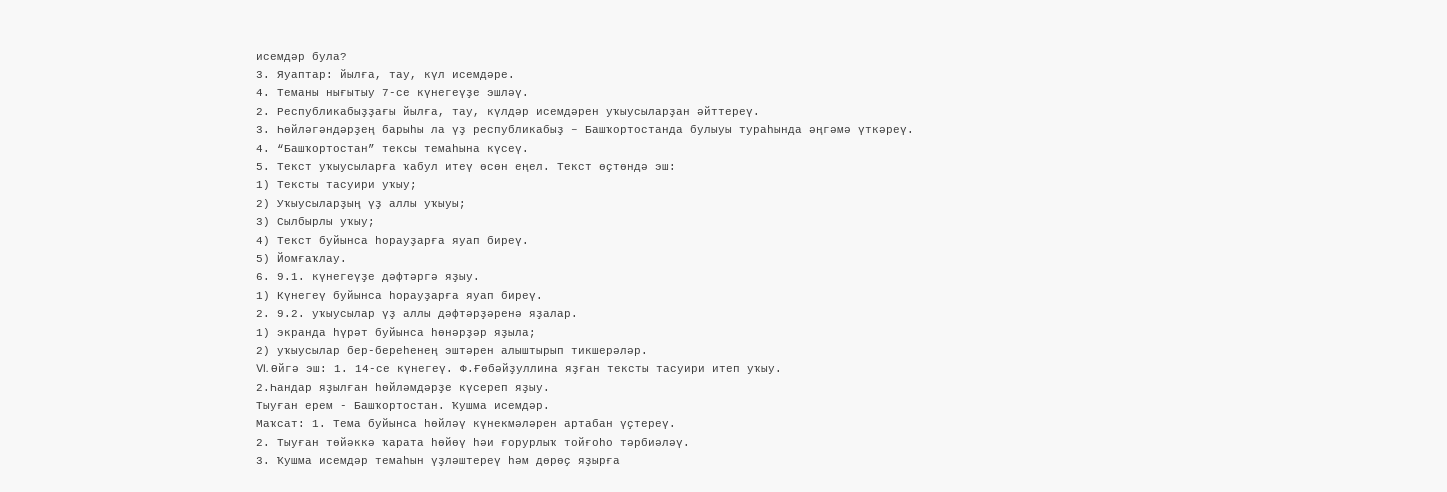исемдәр була?
3. Яуаптар: йылға, тау, күл исемдәре.
4. Теманы нығытыу 7-се күнегеүҙе эшләү.
2. Республикабыҙҙағы йылға, тау, күлдәр исемдәрен уҡыусыларҙан әйттереү.
3. Һөйләгәндәрҙең барыһы ла үҙ республикабыҙ – Башҡортостанда булыуы тураһында әңгәмә үткәреү.
4. “Башҡортостан” тексы темаһына күсеү.
5. Текст уҡыусыларға ҡабул итеү өсөн еңел. Текст өҫтөндә эш:
1) Тексты тасуири уҡыу;
2) Уҡыусыларҙың үҙ аллы уҡыуы;
3) Сылбырлы уҡыу;
4) Текст буйынса һорауҙарға яуап биреү.
5) Йомғаҡлау.
6. 9.1. күнегеүҙе дәфтәргә яҙыу.
1) Күнегеү буйынса һорауҙарға яуап биреү.
2. 9.2. уҡыусылар үҙ аллы дәфтәрҙәренә яҙалар.
1) экранда һүрәт буйынса һөнәрҙәр яҙыла;
2) уҡыусылар бер-береһенең эштәрен алыштырып тикшерәләр.
VI. Өйгә эш: 1. 14-се күнегеү. Ф.Ғөбәйҙуллина яҙған тексты тасуири итеп уҡыу.
2.Һандар яҙылған һөйләмдәрҙе күсереп яҙыу.
Тыуған ерем - Башҡортостан. Ҡушма исемдәр.
Маҡсат: 1. Тема буйынса һөйләү күнекмәләрен артабан үҫтереү.
2. Тыуған төйәккә ҡарата һөйөү һәи ғорурлыҡ тойғоһо тәрбиәләү.
3. Ҡушма исемдәр темаһын үҙләштереү һәм дөрөҫ яҙырға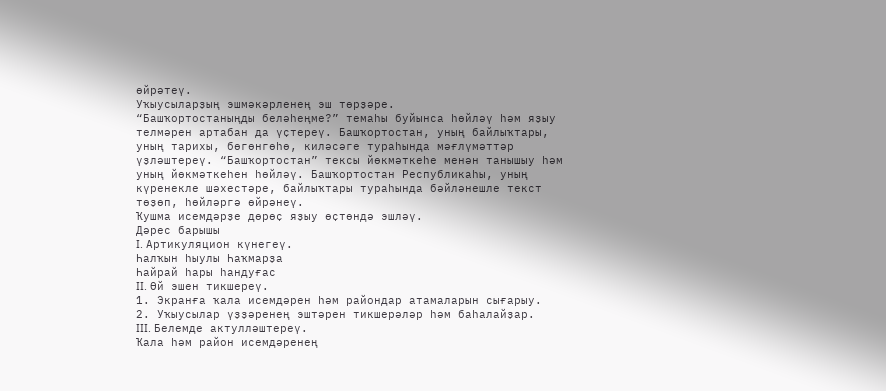өйрәтеү.
Уҡыусыларҙың эшмәкәрленең эш төрҙәре.
“Башҡортостаныңды беләһеңме?” темаһы буйынса һөйләү һәм яҙыу телмәрен артабан да үҫтереү. Башҡортостан, уның байлыҡтары, уның тарихы, бөгөнгөһө, киләсәге тураһында мәғлүмәттәр үҙләштереү. “Башҡортостан” тексы йөкмәткеһе менән танышыу һәм уның йөкмәткеһен һөйләү. Башҡортостан Республикаһы, уның күренекле шәхестәре, байлыҡтары тураһында бәйләнешле текст төҙөп, һөйләргә өйрәнеү.
Ҡушма исемдәрҙе дөрөҫ яҙыу өҫтөндә эшләү.
Дәрес барышы
I. Артикуляцион күнегеү.
Һалҡын һыулы Һаҡмарҙа
Һайрай һары һандуғас
II. Өй эшен тикшереү.
1. Экранға ҡала исемдәрен һәм райондар атамаларын сығарыу.
2. Уҡыусылар үҙҙәренең эштәрен тикшерәләр һәм баһалайҙар.
III. Белемде актулләштереү.
Ҡала һәм район исемдәренең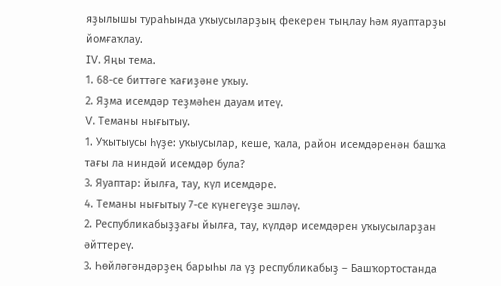яҙылышы тураһында уҡыусыларҙың фекерен тыңлау һәм яуаптарҙы йомғаҡлау.
IV. Яңы тема.
1. 68-се биттәге ҡағиҙәне уҡыу.
2. Яҙма исемдәр теҙмәһен дауам итеү.
V. Теманы нығытыу.
1. Уҡытыусы һүҙе: уҡыусылар, кеше, ҡала, район исемдәренән башҡа тағы ла ниндәй исемдәр була?
3. Яуаптар: йылға, тау, күл исемдәре.
4. Теманы нығытыу 7-се күнегеүҙе эшләү.
2. Республикабыҙҙағы йылға, тау, күлдәр исемдәрен уҡыусыларҙан әйттереү.
3. Һөйләгәндәрҙең барыһы ла үҙ республикабыҙ – Башҡортостанда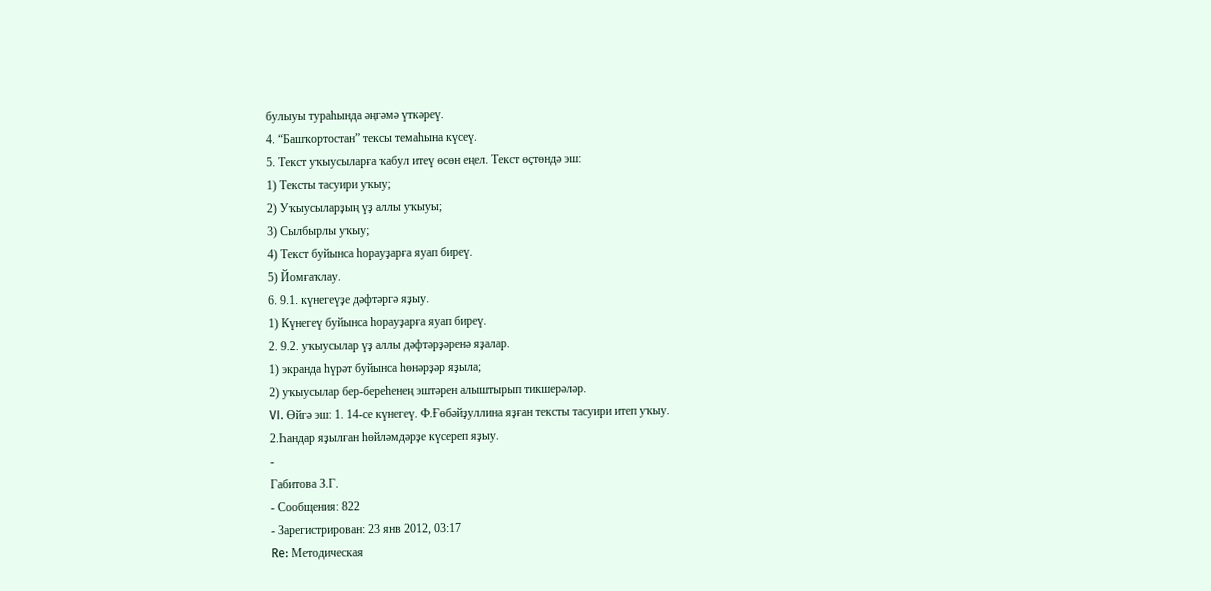булыуы тураһында әңгәмә үткәреү.
4. “Башҡортостан” тексы темаһына күсеү.
5. Текст уҡыусыларға ҡабул итеү өсөн еңел. Текст өҫтөндә эш:
1) Тексты тасуири уҡыу;
2) Уҡыусыларҙың үҙ аллы уҡыуы;
3) Сылбырлы уҡыу;
4) Текст буйынса һорауҙарға яуап биреү.
5) Йомғаҡлау.
6. 9.1. күнегеүҙе дәфтәргә яҙыу.
1) Күнегеү буйынса һорауҙарға яуап биреү.
2. 9.2. уҡыусылар үҙ аллы дәфтәрҙәренә яҙалар.
1) экранда һүрәт буйынса һөнәрҙәр яҙыла;
2) уҡыусылар бер-береһенең эштәрен алыштырып тикшерәләр.
VI. Өйгә эш: 1. 14-се күнегеү. Ф.Ғөбәйҙуллина яҙған тексты тасуири итеп уҡыу.
2.Һандар яҙылған һөйләмдәрҙе күсереп яҙыу.
-
Габитова З.Г.
- Сообщения: 822
- Зарегистрирован: 23 янв 2012, 03:17
Re: Методическая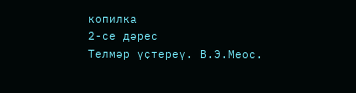копилка
2-се дәрес
Телмәр үҫтереү. В.Э.Меос.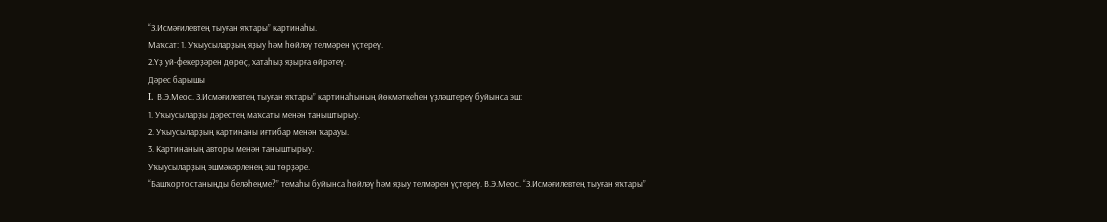“З.Исмәғилевтең тыуған яҡтары” картинаһы.
Маҡсат: 1. Уҡыусыларҙың яҙыу һәм һөйләү телмәрен үҫтереү.
2.Үҙ уй-фекерҙәрен дөрөҫ, хатаһыҙ яҙырға өйрәтеү.
Дәрес барышы
I. В.Э.Меос. З.Исмәғилевтең тыуған яҡтары” картинаһының йөкмәткеһен үҙләштереү буйынса эш:
1. Уҡыусыларҙы дәрестең маҡсаты менән таныштырыу.
2. Уҡыусыларҙың картинаны иғтибар менән ҡарауы.
3. Картинаның авторы менән таныштырыу.
Уҡыусыларҙың эшмәкәрленең эш төрҙәре.
“Башҡортостаныңды беләһеңме?” темаһы буйынса һөйләү һәм яҙыу телмәрен үҫтереү. В.Э.Меос. “З.Исмәғилевтең тыуған яҡтары”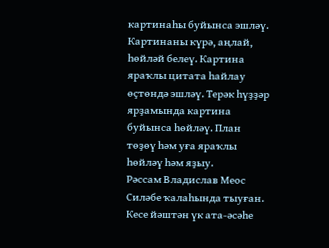картинаһы буйынса эшләү. Картинаны күрә, аңлай, һөйләй белеү. Картина яраҡлы цитата һайлау өҫтөндә эшләү. Терәк һүҙҙәр ярҙамында картина буйынса һөйләү. План төҙөү һәм уға яраҡлы һөйләү һәм яҙыу.
Рәссам Владислав Меос Силәбе ҡалаһында тыуған. Кесе йәштән үк ата-әсәһе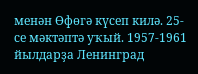менән Өфөгә күсеп килә. 25-се мәктәптә уҡый. 1957-1961 йылдарҙа Ленинград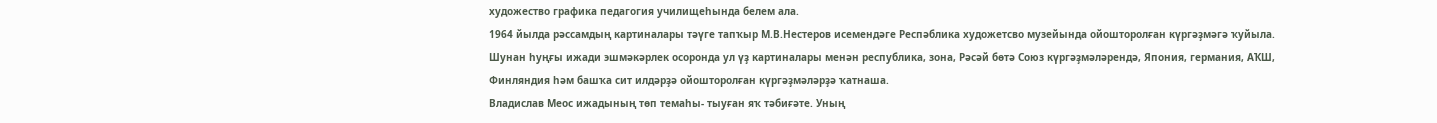художество графика педагогия училищеһында белем ала.
1964 йылда рәссамдың картиналары тәүге тапҡыр М.В.Нестеров исемендәге Респәблика художетсво музейында ойошторолған күргәҙмәгә ҡуйыла. Шунан һуңғы ижади эшмәкәрлек осоронда ул үҙ картиналары менән республика, зона, Рәсәй бөтә Союз күргәҙмәләрендә, Япония, германия, АҠШ, Финляндия һәм башҡа сит илдәрҙә ойошторолған күргәҙмәләрҙә ҡатнаша.
Владислав Меос ижадының төп темаһы- тыуған яҡ тәбиғәте. Уның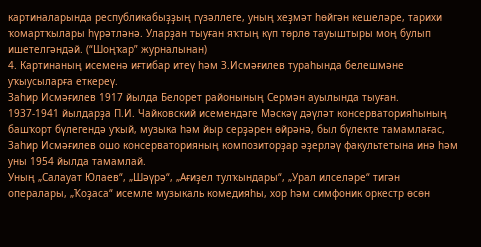картиналарында республикабыҙҙың гүзәллеге, уның хеҙмәт һөйгән кешеләре, тарихи ҡомартҡылары һүрәтләнә. Уларҙан тыуған яҡтың күп төрлө тауыштыры моң булып ишетелгәндәй. (“Шоңҡар” журналынан)
4. Картинаның исеменә иғтибар итеү һәм З.Исмәғилев тураһында белешмәне уҡыусыларға еткереү.
Заһир Исмәғилев 1917 йылда Белорет районының Сермән ауылында тыуған.
1937-1941 йылдарҙа П.И. Чайковский исемендәге Мәскәү дәүләт консерваторияһының башҡорт бүлегендә уҡый, музыка һәм йыр серҙәрен өйрәнә, был бүлекте тамамлағас, Заһир Исмәғилев ошо консерваторияның композиторҙар әҙерләү факультетына инә һәм уны 1954 йылда тамамлай.
Уның „Салауат Юлаев“, „Шәүрә“, „Ағиҙел тулҡындары“, „Урал илселәре“ тигән опералары, „Ҡоҙаса“ исемле музыкаль комедияһы, хор һәм симфоник оркестр өсөн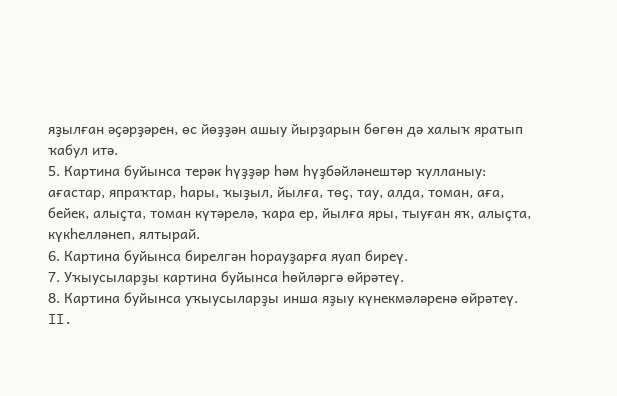яҙылған әҫәрҙәрен, өс йөҙҙән ашыу йырҙарын бөгөн дә халыҡ яратып ҡабул итә.
5. Картина буйынса терәк һүҙҙәр һәм һүҙбәйләнештәр ҡулланыу: ағастар, япраҡтар, һары, ҡыҙыл, йылға, төҫ, тау, алда, томан, аға, бейек, алыҫта, томан күтәрелә, ҡара ер, йылға яры, тыуған яҡ, алыҫта, күкһелләнеп, ялтырай.
6. Картина буйынса бирелгән һорауҙарға яуап биреү.
7. Уҡыусыларҙы картина буйынса һөйләргә өйрәтеү.
8. Картина буйынса уҡыусыларҙы инша яҙыу күнекмәләренә өйрәтеү.
II.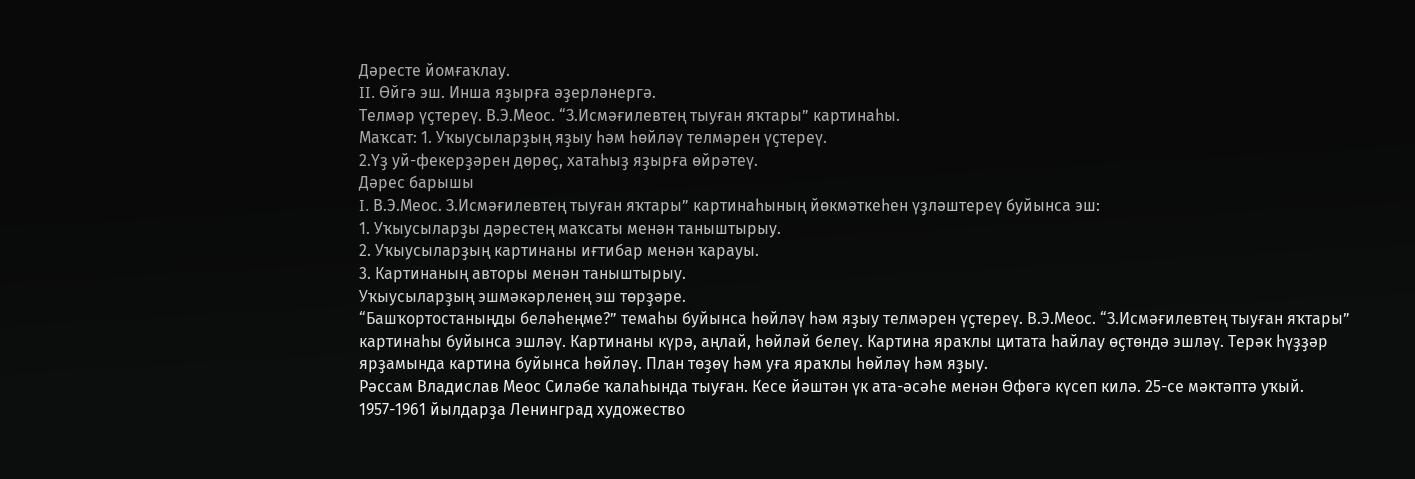Дәресте йомғаҡлау.
II. Өйгә эш. Инша яҙырға әҙерләнергә.
Телмәр үҫтереү. В.Э.Меос. “З.Исмәғилевтең тыуған яҡтары” картинаһы.
Маҡсат: 1. Уҡыусыларҙың яҙыу һәм һөйләү телмәрен үҫтереү.
2.Үҙ уй-фекерҙәрен дөрөҫ, хатаһыҙ яҙырға өйрәтеү.
Дәрес барышы
I. В.Э.Меос. З.Исмәғилевтең тыуған яҡтары” картинаһының йөкмәткеһен үҙләштереү буйынса эш:
1. Уҡыусыларҙы дәрестең маҡсаты менән таныштырыу.
2. Уҡыусыларҙың картинаны иғтибар менән ҡарауы.
3. Картинаның авторы менән таныштырыу.
Уҡыусыларҙың эшмәкәрленең эш төрҙәре.
“Башҡортостаныңды беләһеңме?” темаһы буйынса һөйләү һәм яҙыу телмәрен үҫтереү. В.Э.Меос. “З.Исмәғилевтең тыуған яҡтары” картинаһы буйынса эшләү. Картинаны күрә, аңлай, һөйләй белеү. Картина яраҡлы цитата һайлау өҫтөндә эшләү. Терәк һүҙҙәр ярҙамында картина буйынса һөйләү. План төҙөү һәм уға яраҡлы һөйләү һәм яҙыу.
Рәссам Владислав Меос Силәбе ҡалаһында тыуған. Кесе йәштән үк ата-әсәһе менән Өфөгә күсеп килә. 25-се мәктәптә уҡый. 1957-1961 йылдарҙа Ленинград художество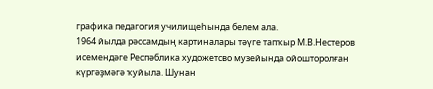графика педагогия училищеһында белем ала.
1964 йылда рәссамдың картиналары тәүге тапҡыр М.В.Нестеров исемендәге Респәблика художетсво музейында ойошторолған күргәҙмәгә ҡуйыла. Шунан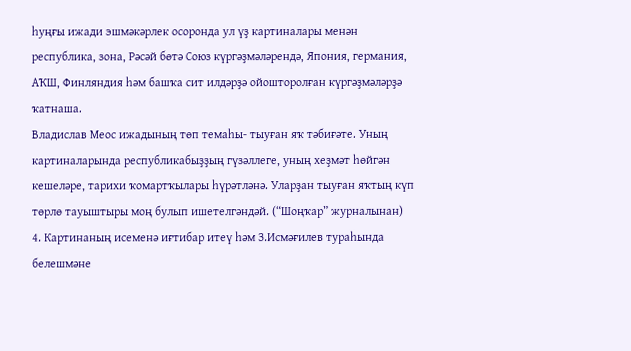һуңғы ижади эшмәкәрлек осоронда ул үҙ картиналары менән республика, зона, Рәсәй бөтә Союз күргәҙмәләрендә, Япония, германия, АҠШ, Финляндия һәм башҡа сит илдәрҙә ойошторолған күргәҙмәләрҙә ҡатнаша.
Владислав Меос ижадының төп темаһы- тыуған яҡ тәбиғәте. Уның картиналарында республикабыҙҙың гүзәллеге, уның хеҙмәт һөйгән кешеләре, тарихи ҡомартҡылары һүрәтләнә. Уларҙан тыуған яҡтың күп төрлө тауыштыры моң булып ишетелгәндәй. (“Шоңҡар” журналынан)
4. Картинаның исеменә иғтибар итеү һәм З.Исмәғилев тураһында белешмәне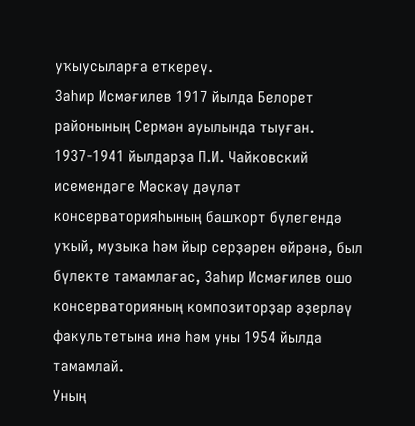уҡыусыларға еткереү.
Заһир Исмәғилев 1917 йылда Белорет районының Сермән ауылында тыуған.
1937-1941 йылдарҙа П.И. Чайковский исемендәге Мәскәү дәүләт консерваторияһының башҡорт бүлегендә уҡый, музыка һәм йыр серҙәрен өйрәнә, был бүлекте тамамлағас, Заһир Исмәғилев ошо консерваторияның композиторҙар әҙерләү факультетына инә һәм уны 1954 йылда тамамлай.
Уның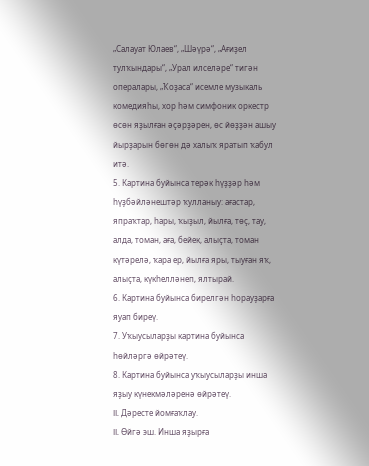„Салауат Юлаев“, „Шәүрә“, „Ағиҙел тулҡындары“, „Урал илселәре“ тигән опералары, „Ҡоҙаса“ исемле музыкаль комедияһы, хор һәм симфоник оркестр өсөн яҙылған әҫәрҙәрен, өс йөҙҙән ашыу йырҙарын бөгөн дә халыҡ яратып ҡабул итә.
5. Картина буйынса терәк һүҙҙәр һәм һүҙбәйләнештәр ҡулланыу: ағастар, япраҡтар, һары, ҡыҙыл, йылға, төҫ, тау, алда, томан, аға, бейек, алыҫта, томан күтәрелә, ҡара ер, йылға яры, тыуған яҡ, алыҫта, күкһелләнеп, ялтырай.
6. Картина буйынса бирелгән һорауҙарға яуап биреү.
7. Уҡыусыларҙы картина буйынса һөйләргә өйрәтеү.
8. Картина буйынса уҡыусыларҙы инша яҙыу күнекмәләренә өйрәтеү.
II. Дәресте йомғаҡлау.
II. Өйгә эш. Инша яҙырға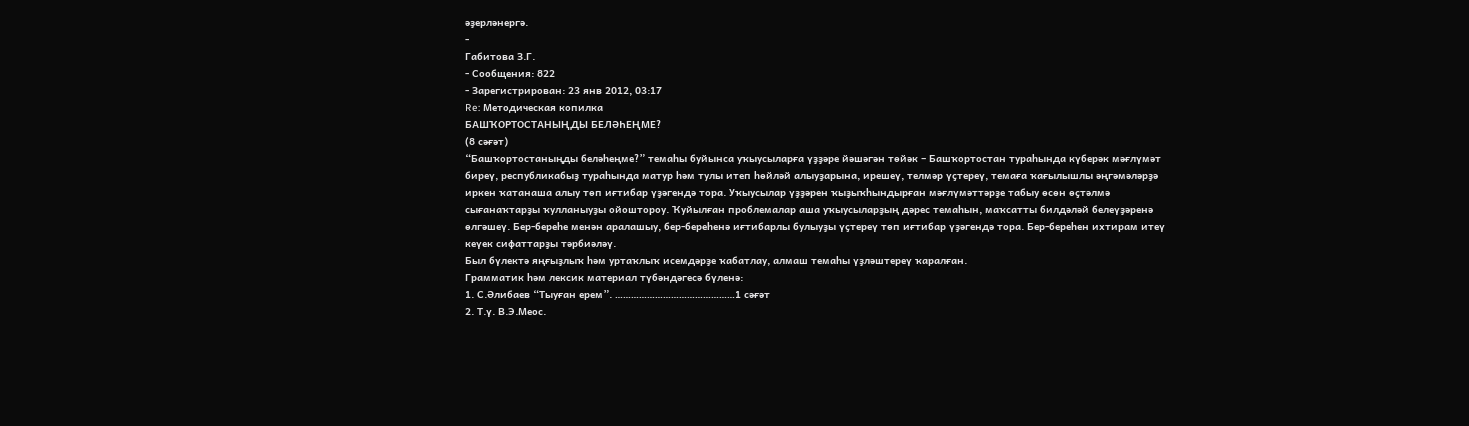әҙерләнергә.
-
Габитова З.Г.
- Сообщения: 822
- Зарегистрирован: 23 янв 2012, 03:17
Re: Методическая копилка
БАШҠОРТОСТАНЫҢДЫ БЕЛӘҺЕҢМЕ?
(8 сәғәт)
“Башҡортостаныңды беләһеңме?” темаһы буйынса уҡыусыларға үҙҙәре йәшәгән төйәк – Башҡортостан тураһында күберәк мәғлүмәт биреү, республикабыҙ тураһында матур һәм тулы итеп һөйләй алыуҙарына, ирешеү, телмәр үҫтереү, темаға ҡағылышлы әңгәмәләрҙә иркен ҡатанаша алыу төп иғтибар үҙәгендә тора. Уҡыусылар үҙҙәрен ҡыҙыҡһындырған мәғлүмәттәрҙе табыу өсөн өҫтәлмә сығанаҡтарҙы ҡулланыуҙы ойоштороу. Ҡуйылған проблемалар аша уҡыусыларҙың дәрес темаһын, маҡсатты билдәләй белеүҙәренә өлгәшеү. Бер-береһе менән аралашыу, бер-береһенә иғтибарлы булыуҙы үҫтереү төп иғтибар үҙәгендә тора. Бер-береһен ихтирам итеү кеүек сифаттарҙы тәрбиәләү.
Был бүлектә яңғыҙлыҡ һәм уртаҡлыҡ исемдәрҙе ҡабатлау, алмаш темаһы үҙләштереү ҡаралған.
Грамматик һәм лексик материал түбәндәгесә бүленә:
1. С.Әлибаев “Тыуған ерем”. ………………………………………1 сәғәт
2. Т.ү. В.Э.Меос.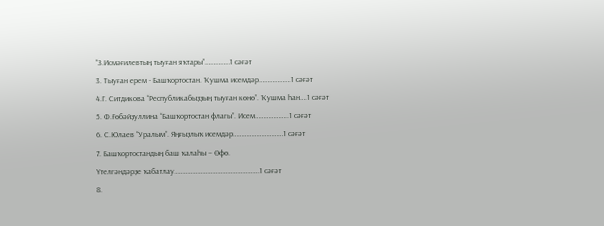“З.Исмәғилевтың тыуған яҡтары”……………1 сәғәт
3. Тыуған ерем - Башҡортостан. Ҡушма исемдәр……………….1 сәғәт
4.Г. Ситдикова “Республикабыҙҙың тыуған көнө”. Ҡушма һан….1 сәғәт
5. Ф.Ғөбәйҙуллина “Башҡортостан флагы”. Исем………………..1 сәғәт
6. С.Юлаев “Уралым”. Яңғыҙлыҡ исемдәр…………………………1 сәғәт
7. Башҡортостандың баш ҡалаһы – Өфө.
Үтелгәндәрҙе ҡабатлау……………………………………………1 сәғәт
8.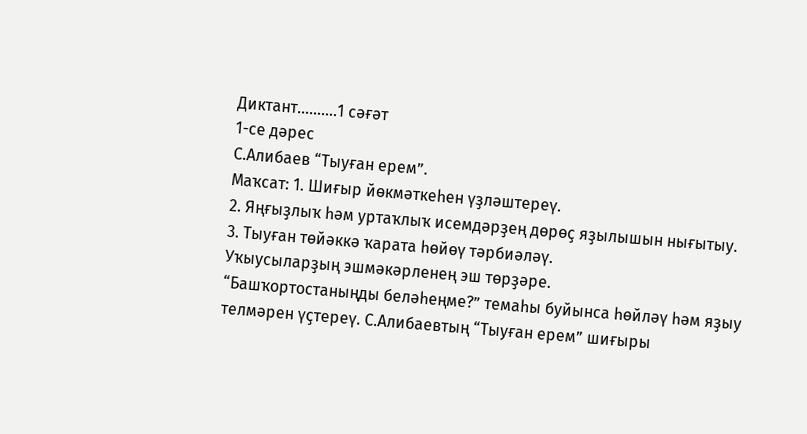Диктант……….1 сәғәт
1-се дәрес
С.Алибаев “Тыуған ерем”.
Маҡсат: 1. Шиғыр йөкмәткеһен үҙләштереү.
2. Яңғыҙлыҡ һәм уртаҡлыҡ исемдәрҙең дөрөҫ яҙылышын нығытыу.
3. Тыуған төйәккә ҡарата һөйөү тәрбиәләү.
Уҡыусыларҙың эшмәкәрленең эш төрҙәре.
“Башҡортостаныңды беләһеңме?” темаһы буйынса һөйләү һәм яҙыу телмәрен үҫтереү. С.Алибаевтың “Тыуған ерем” шиғыры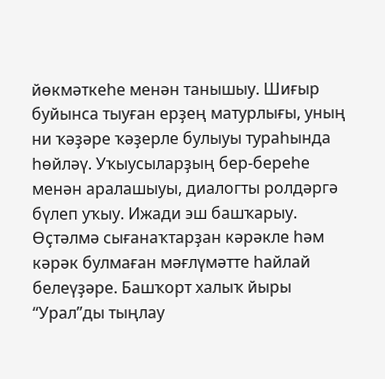йөкмәткеһе менән танышыу. Шиғыр буйынса тыуған ерҙең матурлығы, уның ни ҡәҙәре ҡәҙерле булыуы тураһында һөйләү. Уҡыусыларҙың бер-береһе менән аралашыуы, диалогты ролдәргә бүлеп уҡыу. Ижади эш башҡарыу. Өҫтәлмә сығанаҡтарҙан кәрәкле һәм кәрәк булмаған мәғлүмәтте һайлай белеүҙәре. Башҡорт халыҡ йыры “Урал”ды тыңлау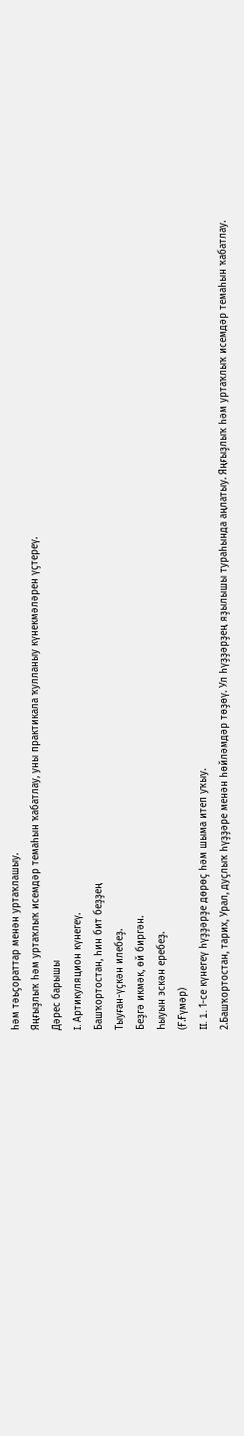һәм тәьҫораттар менән уртаҡлашыу.
Яңғыҙлыҡ һәм уртаҡлыҡ исемдәр темаһын ҡабатлау, уны практикала ҡулланыу күнекмәләрен үҫтереү.
Дәрес барышы
I. Артикуляцион күнегеү.
Башҡортостан, һин бит беҙҙең
Тыуған-үҫкән илебеҙ.
Беҙгә икмәк, өй биргән.
Һыуын эскән еребеҙ.
(Ғ.Ғүмәр)
II. 1. 1-се күнегеү һүҙҙәрҙе дөрөҫ һәм шыма итеп уҡыу.
2.Башҡортостан, тарих, Урал, дуҫлыҡ һүҙҙәре менән һөйләмдәр төҙөү. Ул һүҙҙәрҙең яҙылышы тураһында аңлатыу. Яңғыҙлыҡ һәм уртаҡлыҡ исемдәр темаһын ҡабатлау.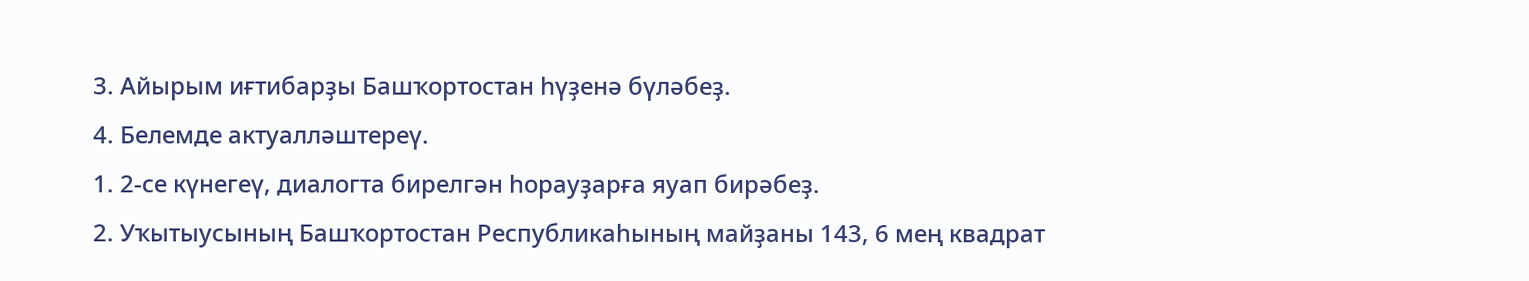3. Айырым иғтибарҙы Башҡортостан һүҙенә бүләбеҙ.
4. Белемде актуалләштереү.
1. 2-се күнегеү, диалогта бирелгән һорауҙарға яуап бирәбеҙ.
2. Уҡытыусының Башҡортостан Республикаһының майҙаны 143, 6 мең квадрат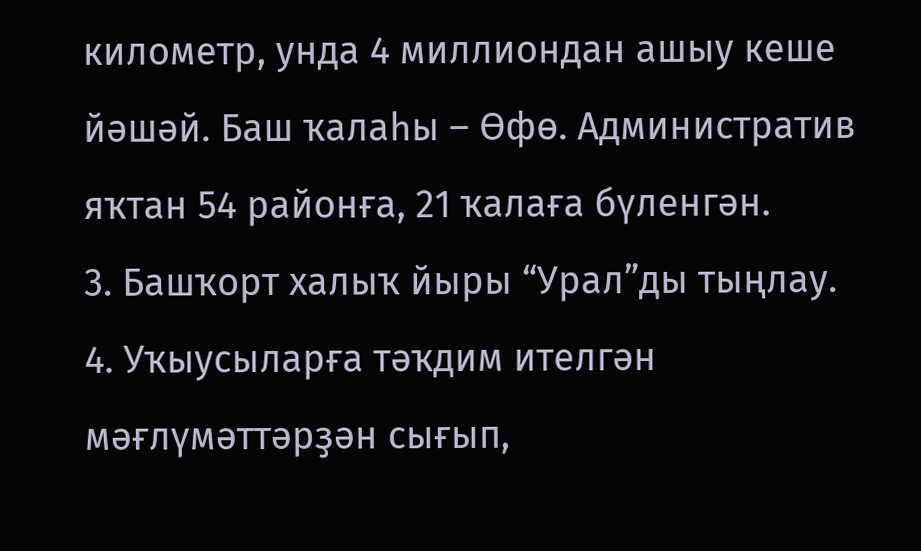километр, унда 4 миллиондан ашыу кеше йәшәй. Баш ҡалаһы – Өфө. Административ яҡтан 54 районға, 21 ҡалаға бүленгән.
3. Башҡорт халыҡ йыры “Урал”ды тыңлау.
4. Уҡыусыларға тәҡдим ителгән мәғлүмәттәрҙән сығып,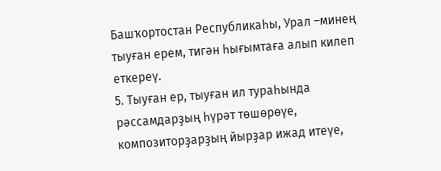Башҡортостан Республикаһы, Урал –минең тыуған ерем, тигән һығымтаға алып килеп еткереү.
5. Тыуған ер, тыуған ил тураһында рәссамдарҙың һүрәт төшөрөүе, композиторҙарҙың йырҙар ижад итеүе,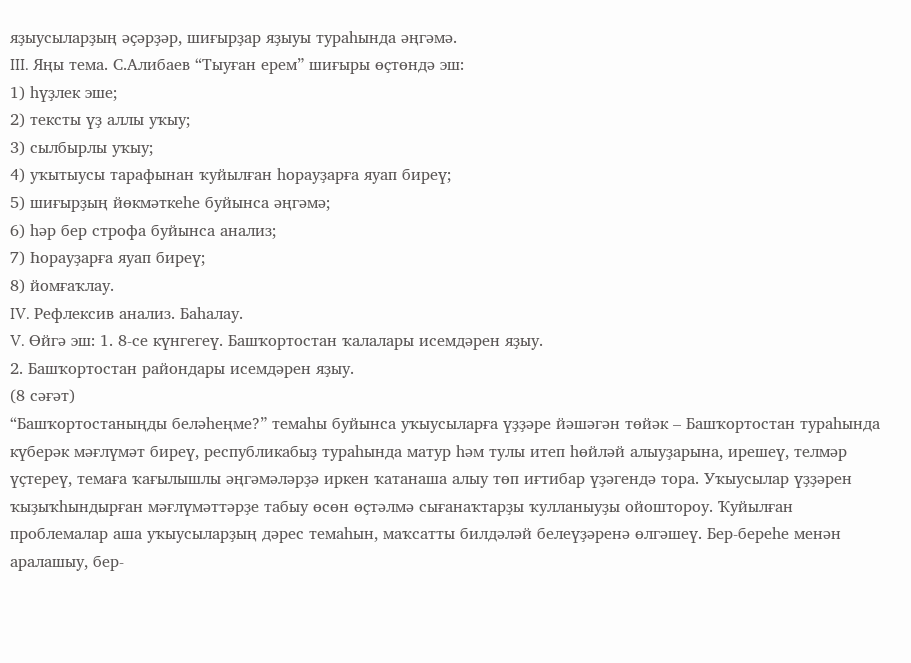яҙыусыларҙың әҫәрҙәр, шиғырҙар яҙыуы тураһында әңгәмә.
III. Яңы тема. С.Алибаев “Тыуған ерем” шиғыры өҫтөндә эш:
1) һүҙлек эше;
2) тексты үҙ аллы уҡыу;
3) сылбырлы уҡыу;
4) уҡытыусы тарафынан ҡуйылған һорауҙарға яуап биреү;
5) шиғырҙың йөкмәткеһе буйынса әңгәмә;
6) һәр бер строфа буйынса анализ;
7) Һорауҙарға яуап биреү;
8) йомғаҡлау.
IV. Рефлексив анализ. Баһалау.
V. Өйгә эш: 1. 8-се күнгегеү. Башҡортостан ҡалалары исемдәрен яҙыу.
2. Башҡортостан райондары исемдәрен яҙыу.
(8 сәғәт)
“Башҡортостаныңды беләһеңме?” темаһы буйынса уҡыусыларға үҙҙәре йәшәгән төйәк – Башҡортостан тураһында күберәк мәғлүмәт биреү, республикабыҙ тураһында матур һәм тулы итеп һөйләй алыуҙарына, ирешеү, телмәр үҫтереү, темаға ҡағылышлы әңгәмәләрҙә иркен ҡатанаша алыу төп иғтибар үҙәгендә тора. Уҡыусылар үҙҙәрен ҡыҙыҡһындырған мәғлүмәттәрҙе табыу өсөн өҫтәлмә сығанаҡтарҙы ҡулланыуҙы ойоштороу. Ҡуйылған проблемалар аша уҡыусыларҙың дәрес темаһын, маҡсатты билдәләй белеүҙәренә өлгәшеү. Бер-береһе менән аралашыу, бер-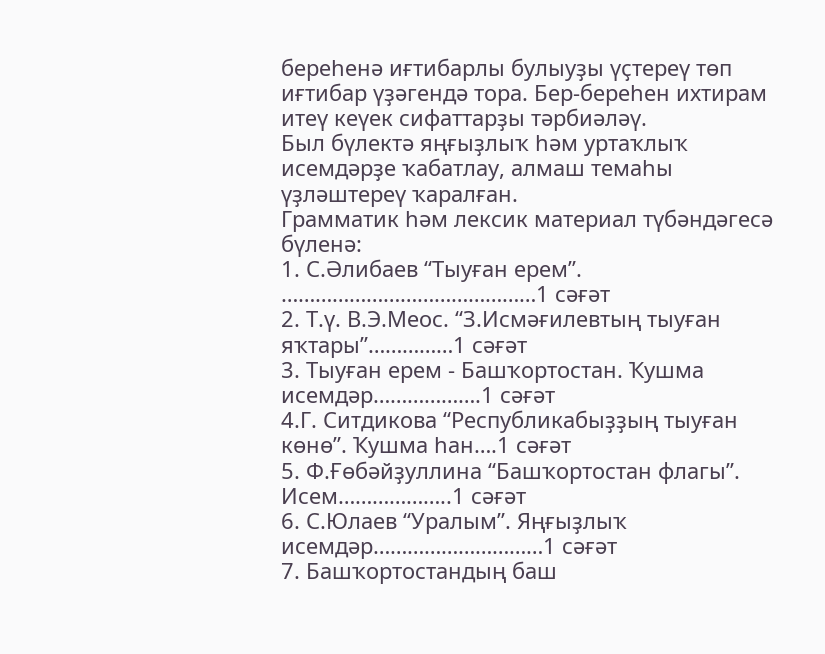береһенә иғтибарлы булыуҙы үҫтереү төп иғтибар үҙәгендә тора. Бер-береһен ихтирам итеү кеүек сифаттарҙы тәрбиәләү.
Был бүлектә яңғыҙлыҡ һәм уртаҡлыҡ исемдәрҙе ҡабатлау, алмаш темаһы үҙләштереү ҡаралған.
Грамматик һәм лексик материал түбәндәгесә бүленә:
1. С.Әлибаев “Тыуған ерем”. ………………………………………1 сәғәт
2. Т.ү. В.Э.Меос. “З.Исмәғилевтың тыуған яҡтары”……………1 сәғәт
3. Тыуған ерем - Башҡортостан. Ҡушма исемдәр……………….1 сәғәт
4.Г. Ситдикова “Республикабыҙҙың тыуған көнө”. Ҡушма һан….1 сәғәт
5. Ф.Ғөбәйҙуллина “Башҡортостан флагы”. Исем………………..1 сәғәт
6. С.Юлаев “Уралым”. Яңғыҙлыҡ исемдәр…………………………1 сәғәт
7. Башҡортостандың баш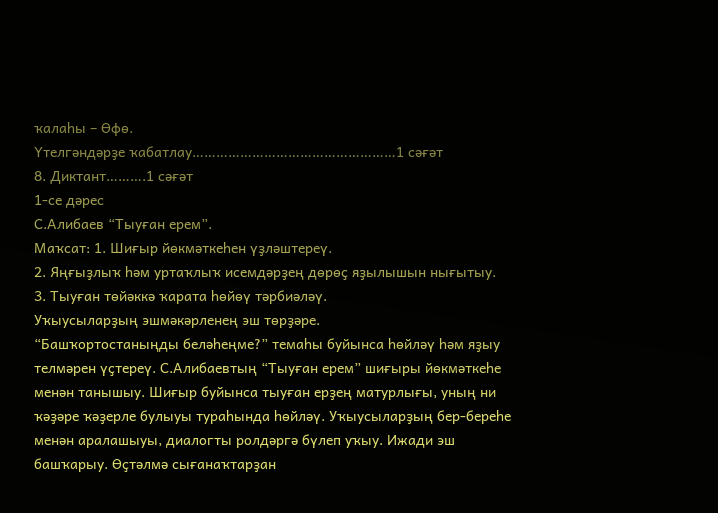ҡалаһы – Өфө.
Үтелгәндәрҙе ҡабатлау……………………………………………1 сәғәт
8. Диктант……….1 сәғәт
1-се дәрес
С.Алибаев “Тыуған ерем”.
Маҡсат: 1. Шиғыр йөкмәткеһен үҙләштереү.
2. Яңғыҙлыҡ һәм уртаҡлыҡ исемдәрҙең дөрөҫ яҙылышын нығытыу.
3. Тыуған төйәккә ҡарата һөйөү тәрбиәләү.
Уҡыусыларҙың эшмәкәрленең эш төрҙәре.
“Башҡортостаныңды беләһеңме?” темаһы буйынса һөйләү һәм яҙыу телмәрен үҫтереү. С.Алибаевтың “Тыуған ерем” шиғыры йөкмәткеһе менән танышыу. Шиғыр буйынса тыуған ерҙең матурлығы, уның ни ҡәҙәре ҡәҙерле булыуы тураһында һөйләү. Уҡыусыларҙың бер-береһе менән аралашыуы, диалогты ролдәргә бүлеп уҡыу. Ижади эш башҡарыу. Өҫтәлмә сығанаҡтарҙан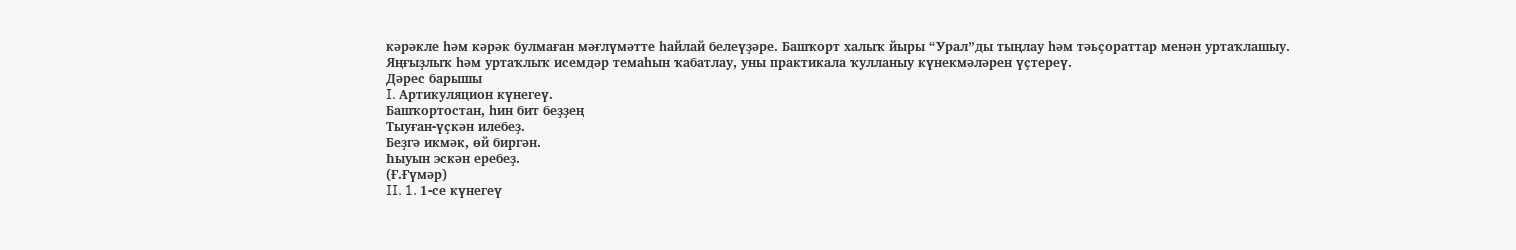кәрәкле һәм кәрәк булмаған мәғлүмәтте һайлай белеүҙәре. Башҡорт халыҡ йыры “Урал”ды тыңлау һәм тәьҫораттар менән уртаҡлашыу.
Яңғыҙлыҡ һәм уртаҡлыҡ исемдәр темаһын ҡабатлау, уны практикала ҡулланыу күнекмәләрен үҫтереү.
Дәрес барышы
I. Артикуляцион күнегеү.
Башҡортостан, һин бит беҙҙең
Тыуған-үҫкән илебеҙ.
Беҙгә икмәк, өй биргән.
Һыуын эскән еребеҙ.
(Ғ.Ғүмәр)
II. 1. 1-се күнегеү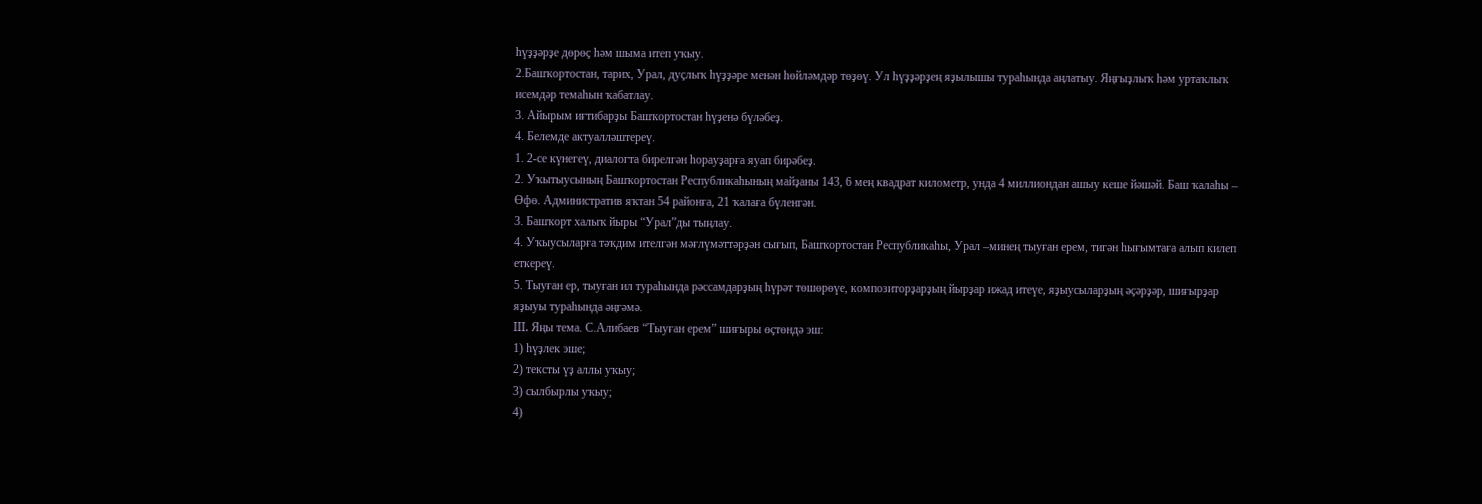һүҙҙәрҙе дөрөҫ һәм шыма итеп уҡыу.
2.Башҡортостан, тарих, Урал, дуҫлыҡ һүҙҙәре менән һөйләмдәр төҙөү. Ул һүҙҙәрҙең яҙылышы тураһында аңлатыу. Яңғыҙлыҡ һәм уртаҡлыҡ исемдәр темаһын ҡабатлау.
3. Айырым иғтибарҙы Башҡортостан һүҙенә бүләбеҙ.
4. Белемде актуалләштереү.
1. 2-се күнегеү, диалогта бирелгән һорауҙарға яуап бирәбеҙ.
2. Уҡытыусының Башҡортостан Республикаһының майҙаны 143, 6 мең квадрат километр, унда 4 миллиондан ашыу кеше йәшәй. Баш ҡалаһы – Өфө. Административ яҡтан 54 районға, 21 ҡалаға бүленгән.
3. Башҡорт халыҡ йыры “Урал”ды тыңлау.
4. Уҡыусыларға тәҡдим ителгән мәғлүмәттәрҙән сығып, Башҡортостан Республикаһы, Урал –минең тыуған ерем, тигән һығымтаға алып килеп еткереү.
5. Тыуған ер, тыуған ил тураһында рәссамдарҙың һүрәт төшөрөүе, композиторҙарҙың йырҙар ижад итеүе, яҙыусыларҙың әҫәрҙәр, шиғырҙар яҙыуы тураһында әңгәмә.
III. Яңы тема. С.Алибаев “Тыуған ерем” шиғыры өҫтөндә эш:
1) һүҙлек эше;
2) тексты үҙ аллы уҡыу;
3) сылбырлы уҡыу;
4)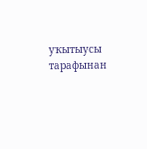уҡытыусы тарафынан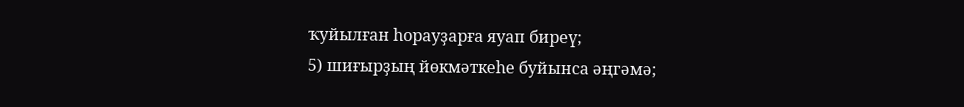ҡуйылған һорауҙарға яуап биреү;
5) шиғырҙың йөкмәткеһе буйынса әңгәмә;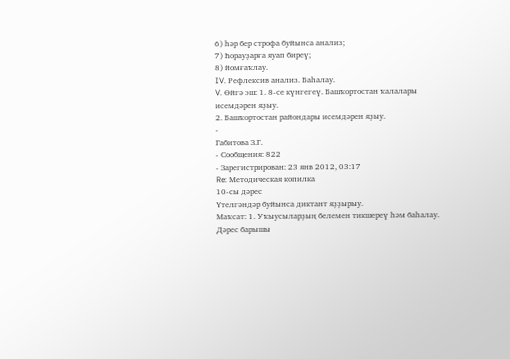6) һәр бер строфа буйынса анализ;
7) Һорауҙарға яуап биреү;
8) йомғаҡлау.
IV. Рефлексив анализ. Баһалау.
V. Өйгә эш: 1. 8-се күнгегеү. Башҡортостан ҡалалары исемдәрен яҙыу.
2. Башҡортостан райондары исемдәрен яҙыу.
-
Габитова З.Г.
- Сообщения: 822
- Зарегистрирован: 23 янв 2012, 03:17
Re: Методическая копилка
10-сы дәрес
Үтелгәндәр буйынса диктант яҙҙырыу.
Маҡсат: 1. Уҡыусыларҙың белемен тикшереү һәм баһалау.
Дәрес барышы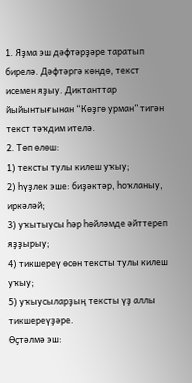1. Яҙма эш дәфтәрҙәре таратып бирелә. Дәфтәргә көндө, текст исемен яҙыу. Диктанттар йыйынтығынан “Көҙгө урман” тигән текст тәҡдим ителә.
2. Төп өлөш:
1) тексты тулы килеш уҡыу;
2) һүҙлек эше: биҙәктәр, һоҡланыу, иркәләй;
3) уҡытыусы һәр һөйләмде әйттереп яҙҙырыу;
4) тикшереү өсөн тексты тулы килеш уҡыу;
5) уҡыусыларҙың тексты үҙ аллы тикшереүҙәре.
Өҫтәлмә эш: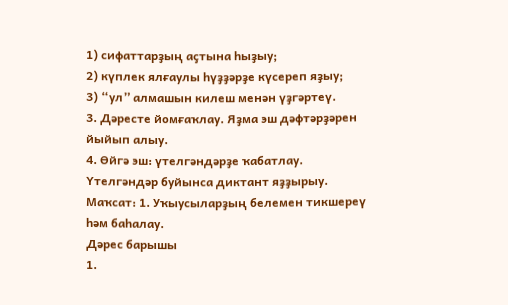1) сифаттарҙың аҫтына һыҙыу;
2) күплек ялғаулы һүҙҙәрҙе күсереп яҙыу;
3) “ул” алмашын килеш менән үҙгәртеү.
3. Дәресте йомғаҡлау. Яҙма эш дәфтәрҙәрен йыйып алыу.
4. Өйгә эш: үтелгәндәрҙе ҡабатлау.
Үтелгәндәр буйынса диктант яҙҙырыу.
Маҡсат: 1. Уҡыусыларҙың белемен тикшереү һәм баһалау.
Дәрес барышы
1.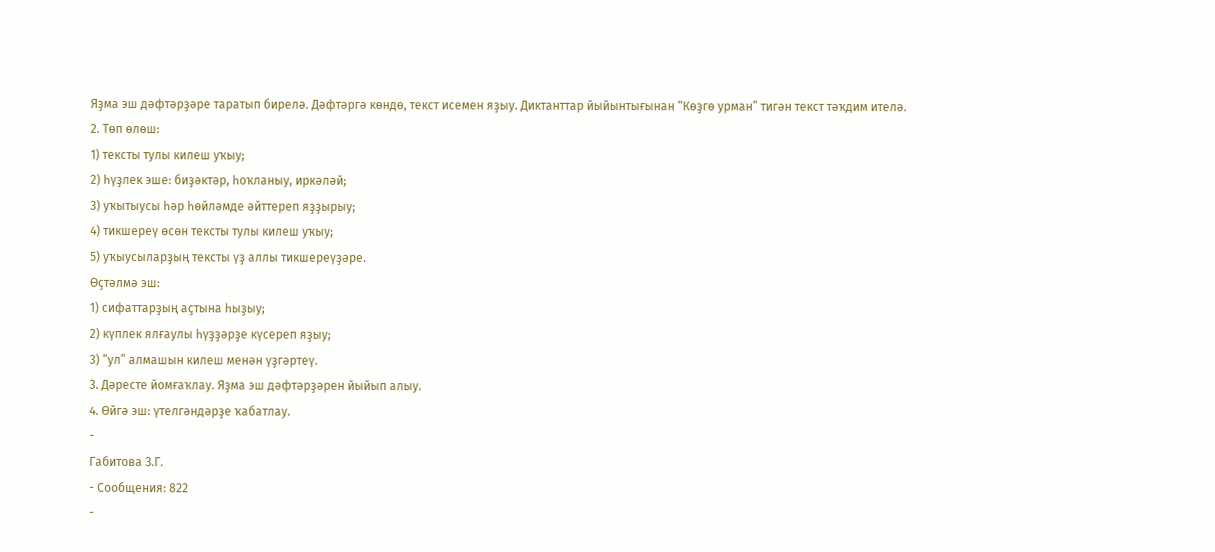Яҙма эш дәфтәрҙәре таратып бирелә. Дәфтәргә көндө, текст исемен яҙыу. Диктанттар йыйынтығынан “Көҙгө урман” тигән текст тәҡдим ителә.
2. Төп өлөш:
1) тексты тулы килеш уҡыу;
2) һүҙлек эше: биҙәктәр, һоҡланыу, иркәләй;
3) уҡытыусы һәр һөйләмде әйттереп яҙҙырыу;
4) тикшереү өсөн тексты тулы килеш уҡыу;
5) уҡыусыларҙың тексты үҙ аллы тикшереүҙәре.
Өҫтәлмә эш:
1) сифаттарҙың аҫтына һыҙыу;
2) күплек ялғаулы һүҙҙәрҙе күсереп яҙыу;
3) “ул” алмашын килеш менән үҙгәртеү.
3. Дәресте йомғаҡлау. Яҙма эш дәфтәрҙәрен йыйып алыу.
4. Өйгә эш: үтелгәндәрҙе ҡабатлау.
-
Габитова З.Г.
- Сообщения: 822
-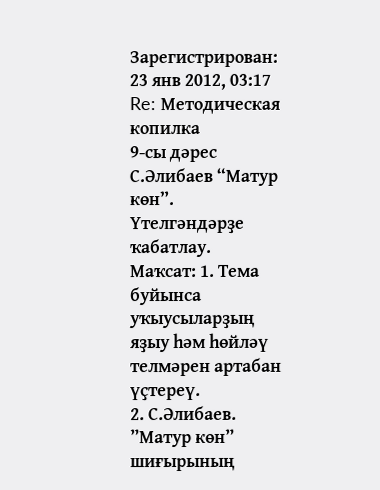Зарегистрирован: 23 янв 2012, 03:17
Re: Методическая копилка
9-сы дәрес
С.Әлибаев “Матур көн”. Үтелгәндәрҙе ҡабатлау.
Маҡсат: 1. Тема буйынса уҡыусыларҙың яҙыу һәм һөйләү телмәрен артабан үҫтереү.
2. С.Әлибаев. ”Матур көн” шиғырының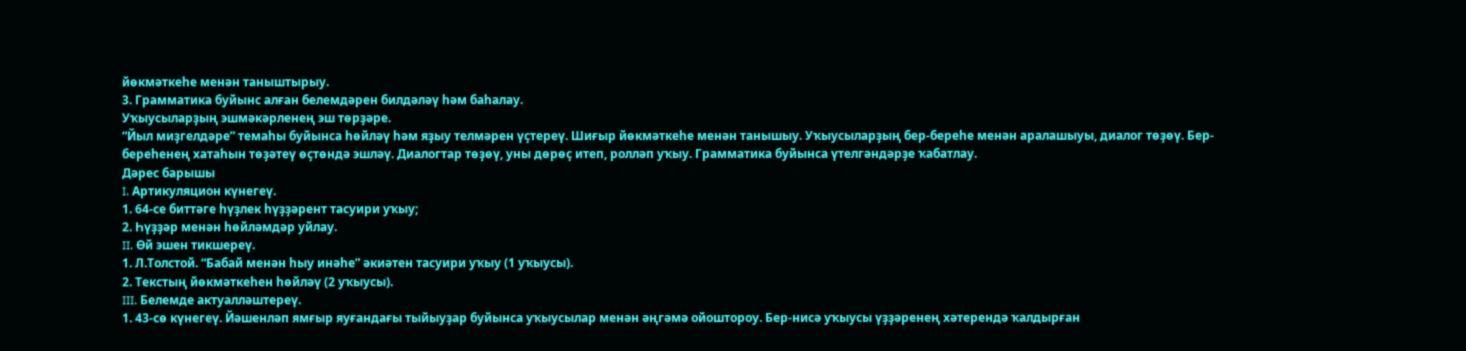йөкмәткеһе менән таныштырыу.
3. Грамматика буйынс алған белемдәрен билдәләү һәм баһалау.
Уҡыусыларҙың эшмәкәрленең эш төрҙәре.
“Йыл миҙгелдәре” темаһы буйынса һөйләү һәм яҙыу телмәрен үҫтереү. Шиғыр йөкмәткеһе менән танышыу. Уҡыусыларҙың бер-береһе менән аралашыуы, диалог төҙөү. Бер-береһенең хатаһын төҙәтеү өҫтөндә эшләү. Диалогтар төҙөү, уны дөрөҫ итеп, ролләп уҡыу. Грамматика буйынса үтелгәндәрҙе ҡабатлау.
Дәрес барышы
I. Артикуляцион күнегеү.
1. 64-се биттәге һүҙлек һүҙҙәрент тасуири уҡыу;
2. Һүҙҙәр менән һөйләмдәр уйлау.
II. Өй эшен тикшереү.
1. Л.Толстой. “Бабай менән һыу инәһе” әкиәтен тасуири уҡыу (1 уҡыусы).
2. Текстың йөкмәткеһен һөйләү (2 уҡыусы).
III. Белемде актуалләштереү.
1. 43-сө күнегеү. Йәшенләп ямғыр яуғандағы тыйыуҙар буйынса уҡыусылар менән әңгәмә ойоштороу. Бер-нисә уҡыусы үҙҙәренең хәтерендә ҡалдырған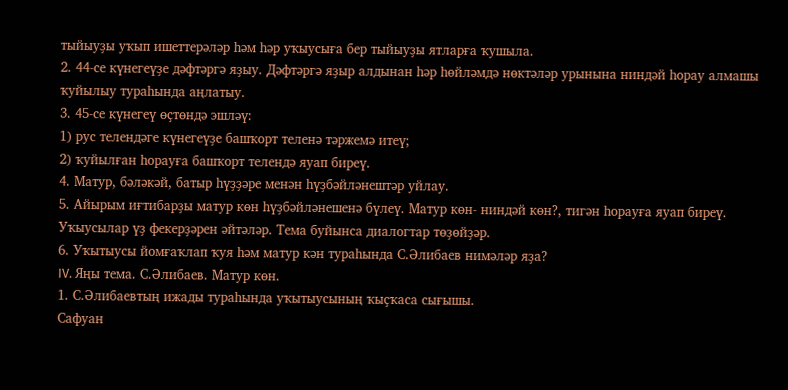тыйыуҙы уҡып ишеттерәләр һәм һәр уҡыусыға бер тыйыуҙы ятларға ҡушыла.
2. 44-се күнегеүҙе дәфтәргә яҙыу. Дәфтәргә яҙыр алдынан һәр һөйләмдә нөктәләр урынына ниндәй һорау алмашы ҡуйылыу тураһында аңлатыу.
3. 45-се күнегеү өҫтөндә эшләү:
1) рус телендәге күнегеүҙе башҡорт теленә тәржемә итеү;
2) ҡуйылған һорауға башҡорт телендә яуап биреү.
4. Матур, бәләкәй, батыр һүҙҙәре менән һүҙбәйләнештәр уйлау.
5. Айырым иғтибарҙы матур көн һүҙбәйләнешенә бүлеү. Матур көн- ниндәй көн?, тигән һорауға яуап биреү. Уҡыусылар үҙ фекерҙәрен әйтәләр. Тема буйынса диалогтар төҙөйҙәр.
6. Уҡытыусы йомғаҡлап ҡуя һәм матур кән тураһында С.Әлибаев нимәләр яҙа?
IV. Яңы тема. С.Әлибаев. Матур көн.
1. С.Әлибаевтың ижады тураһында уҡытыусының ҡыҫҡаса сығышы.
Сафуан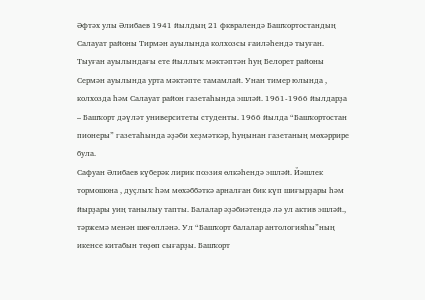Әфтәх улы Әлибаев 1941 йылдың 21 фквралендә Башҡортостандың Салауат районы Тирмән ауылында колхозсы ғаиләһендә тыуған. Тыуған ауылындағы ете йыллыҡ мәктәптән һуң Белорет районы Сермән ауылында урта мәктәпте тамамлай. Унан тимер юлында , колхозда һәм Салауат район газетаһында эшләй. 1961-1966 йылдарҙа – Башҡорт дәүләт университеты студенты. 1966 йылда “Башҡортостан пионеры” газетаһында әҙәби хеҙмәткәр, һуңынан газетаның мөхәррире була.
Сафуан Әлибаев күберәк лирик поэзия өлкәһендә эшләй. Йәшлек тормошона , дуҫлыҡ һәм мөхәббәткә арналған бик күп шиғырҙары һәм йырҙары уиң танылыу тапты. Балалар әҙәбиәтендә лә ул актив эшләй., тәржемә менән шөғөлләнә. Ул “Башҡорт балалар антологияһы”ның икенсе китабын төҙөп сығарҙы. Башҡорт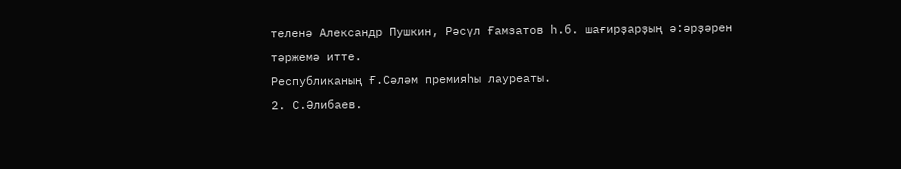теленә Александр Пушкин, Рәсүл Ғамзатов һ.б. шағирҙарҙың ә:әрҙәрен тәржемә итте.
Республиканың Ғ.Сәләм премияһы лауреаты.
2. С.Әлибаев.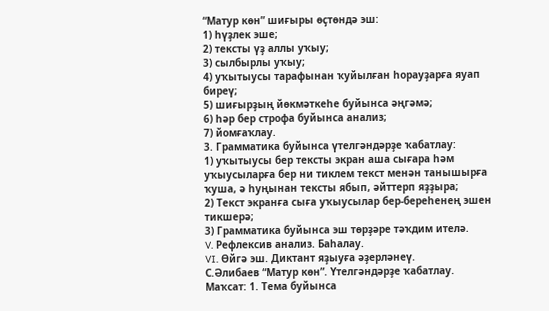“Матур көн” шиғыры өҫтөндә эш:
1) һүҙлек эше;
2) тексты үҙ аллы уҡыу;
3) сылбырлы уҡыу;
4) уҡытыусы тарафынан ҡуйылған һорауҙарға яуап биреү;
5) шиғырҙың йөкмәткеһе буйынса әңгәмә;
6) һәр бер строфа буйынса анализ;
7) йомғаҡлау.
3. Грамматика буйынса үтелгәндәрҙе ҡабатлау:
1) уҡытыусы бер тексты экран аша сығара һәм уҡыусыларға бер ни тиклем текст менән танышырға ҡуша, ә һуңынан тексты ябып, әйттерп яҙҙыра;
2) Текст экранға сыға уҡыусылар бер-береһенең эшен тикшерә;
3) Грамматика буйынса эш төрҙәре тәҡдим ителә.
V. Рефлексив анализ. Баһалау.
VI. Өйгә эш. Диктант яҙыуға әҙерләнеү.
С.Әлибаев “Матур көн”. Үтелгәндәрҙе ҡабатлау.
Маҡсат: 1. Тема буйынса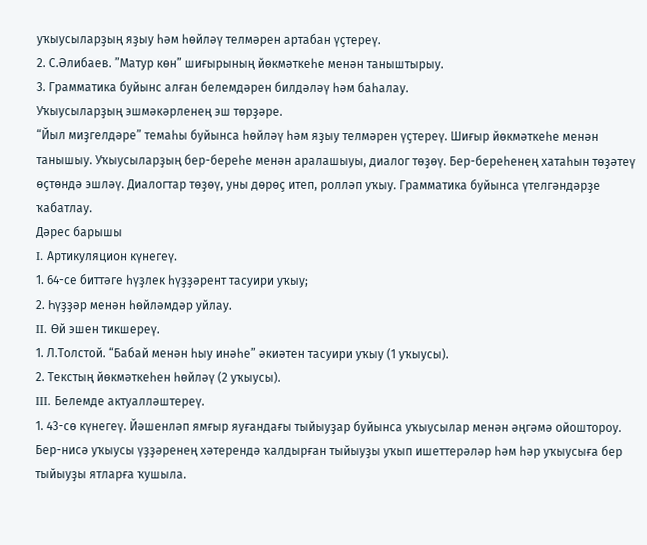уҡыусыларҙың яҙыу һәм һөйләү телмәрен артабан үҫтереү.
2. С.Әлибаев. ”Матур көн” шиғырының йөкмәткеһе менән таныштырыу.
3. Грамматика буйынс алған белемдәрен билдәләү һәм баһалау.
Уҡыусыларҙың эшмәкәрленең эш төрҙәре.
“Йыл миҙгелдәре” темаһы буйынса һөйләү һәм яҙыу телмәрен үҫтереү. Шиғыр йөкмәткеһе менән танышыу. Уҡыусыларҙың бер-береһе менән аралашыуы, диалог төҙөү. Бер-береһенең хатаһын төҙәтеү өҫтөндә эшләү. Диалогтар төҙөү, уны дөрөҫ итеп, ролләп уҡыу. Грамматика буйынса үтелгәндәрҙе ҡабатлау.
Дәрес барышы
I. Артикуляцион күнегеү.
1. 64-се биттәге һүҙлек һүҙҙәрент тасуири уҡыу;
2. Һүҙҙәр менән һөйләмдәр уйлау.
II. Өй эшен тикшереү.
1. Л.Толстой. “Бабай менән һыу инәһе” әкиәтен тасуири уҡыу (1 уҡыусы).
2. Текстың йөкмәткеһен һөйләү (2 уҡыусы).
III. Белемде актуалләштереү.
1. 43-сө күнегеү. Йәшенләп ямғыр яуғандағы тыйыуҙар буйынса уҡыусылар менән әңгәмә ойоштороу. Бер-нисә уҡыусы үҙҙәренең хәтерендә ҡалдырған тыйыуҙы уҡып ишеттерәләр һәм һәр уҡыусыға бер тыйыуҙы ятларға ҡушыла.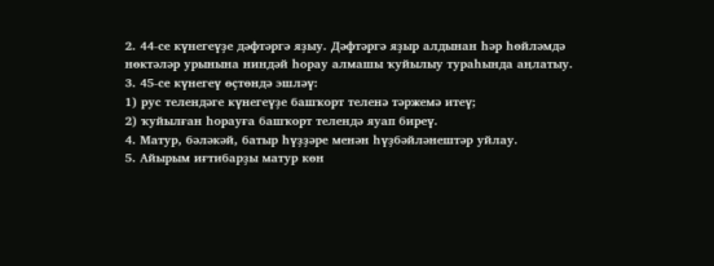2. 44-се күнегеүҙе дәфтәргә яҙыу. Дәфтәргә яҙыр алдынан һәр һөйләмдә нөктәләр урынына ниндәй һорау алмашы ҡуйылыу тураһында аңлатыу.
3. 45-се күнегеү өҫтөндә эшләү:
1) рус телендәге күнегеүҙе башҡорт теленә тәржемә итеү;
2) ҡуйылған һорауға башҡорт телендә яуап биреү.
4. Матур, бәләкәй, батыр һүҙҙәре менән һүҙбәйләнештәр уйлау.
5. Айырым иғтибарҙы матур көн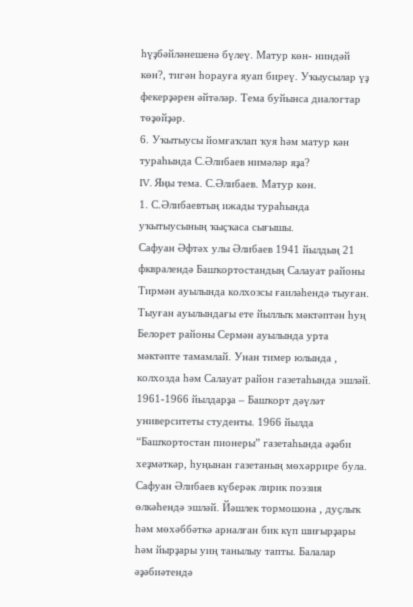һүҙбәйләнешенә бүлеү. Матур көн- ниндәй көн?, тигән һорауға яуап биреү. Уҡыусылар үҙ фекерҙәрен әйтәләр. Тема буйынса диалогтар төҙөйҙәр.
6. Уҡытыусы йомғаҡлап ҡуя һәм матур кән тураһында С.Әлибаев нимәләр яҙа?
IV. Яңы тема. С.Әлибаев. Матур көн.
1. С.Әлибаевтың ижады тураһында уҡытыусының ҡыҫҡаса сығышы.
Сафуан Әфтәх улы Әлибаев 1941 йылдың 21 фквралендә Башҡортостандың Салауат районы Тирмән ауылында колхозсы ғаиләһендә тыуған. Тыуған ауылындағы ете йыллыҡ мәктәптән һуң Белорет районы Сермән ауылында урта мәктәпте тамамлай. Унан тимер юлында , колхозда һәм Салауат район газетаһында эшләй. 1961-1966 йылдарҙа – Башҡорт дәүләт университеты студенты. 1966 йылда “Башҡортостан пионеры” газетаһында әҙәби хеҙмәткәр, һуңынан газетаның мөхәррире була.
Сафуан Әлибаев күберәк лирик поэзия өлкәһендә эшләй. Йәшлек тормошона , дуҫлыҡ һәм мөхәббәткә арналған бик күп шиғырҙары һәм йырҙары уиң танылыу тапты. Балалар әҙәбиәтендә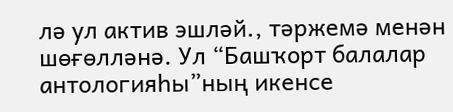лә ул актив эшләй., тәржемә менән шөғөлләнә. Ул “Башҡорт балалар антологияһы”ның икенсе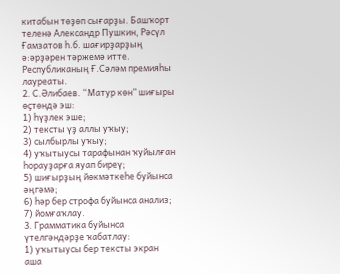китабын төҙөп сығарҙы. Башҡорт теленә Александр Пушкин, Рәсүл Ғамзатов һ.б. шағирҙарҙың ә:әрҙәрен тәржемә итте.
Республиканың Ғ.Сәләм премияһы лауреаты.
2. С.Әлибаев. “Матур көн” шиғыры өҫтөндә эш:
1) һүҙлек эше;
2) тексты үҙ аллы уҡыу;
3) сылбырлы уҡыу;
4) уҡытыусы тарафынан ҡуйылған һорауҙарға яуап биреү;
5) шиғырҙың йөкмәткеһе буйынса әңгәмә;
6) һәр бер строфа буйынса анализ;
7) йомғаҡлау.
3. Грамматика буйынса үтелгәндәрҙе ҡабатлау:
1) уҡытыусы бер тексты экран аша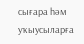сығара һәм уҡыусыларға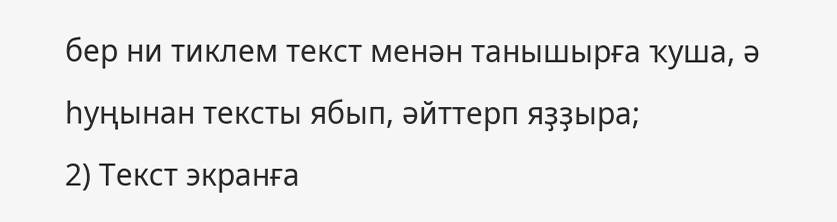бер ни тиклем текст менән танышырға ҡуша, ә һуңынан тексты ябып, әйттерп яҙҙыра;
2) Текст экранға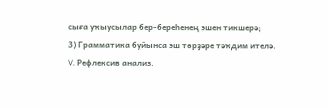сыға уҡыусылар бер-береһенең эшен тикшерә;
3) Грамматика буйынса эш төрҙәре тәҡдим ителә.
V. Рефлексив анализ.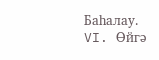Баһалау.
VI. Өйгә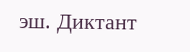эш. Диктант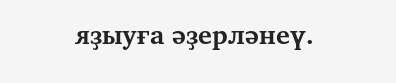яҙыуға әҙерләнеү.